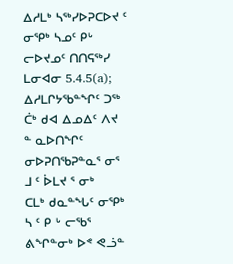ᐃᓱᒪᒃ ᓴᖅᓯᐅᕈᑕᐅᔪ ᑦ ᓂᕿᒃ ᓴᓄᑦ ᑭᒡ ᓕᐅᔪᓄᑦ ᑎᑎᕋᖅᓯ ᒪᓂᐊᓂ 5.4.5(a);
ᐃᓱᒪᒋᔭᖃᓐᖏᑦ ᑐᖅ ᑖᒃ ᑯᐊ ᐃᓄᐃᑦ ᐱᔪ ᓐ ᓇᐅᑎᖏᑦ ᓂᐅᕈᑎᖃᕈᓐᓇᕐ ᓂᕐ ᒧ ᑦ ᐆᒪᔪ ᕐ ᓂᒃ
ᑕᒪᒃ ᑯᓇᓐᖓᑦ ᓂᕿᒃ ᓴ ᑦ ᑭ ᒡ ᓕᖃᕐ ᕕᖏᓐᓂᒃ ᐅᕝ ᕙᓘᓐ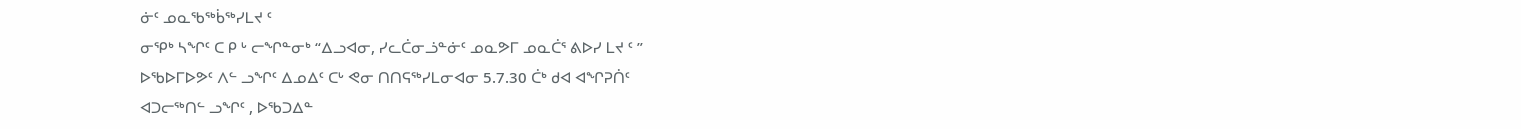ᓃᑦ ᓄᓇᖃᖅᑳᖅᓯᒪᔪ ᑦ
ᓂᕿᒃ ᓴᖏᑦ ᑕ ᑭ ᒡ ᓕᖏᓐᓂᒃ “ᐃᓗᐊᓂ, ᓯᓚᑖᓂᓘᓐᓃᑦ ᓄᓇᕗᒥ ᓄᓇᑖᕐ ᕕᐅᓯ ᒪᔪ ᑦ ”
ᐅᖃᐅᒥᐅᕗᑦ ᐱᓪ ᓗᖏᑦ ᐃᓄᐃᑦ ᑕᒡ ᕙᓂ ᑎᑎᕋᖅᓯᒪᓂᐊᓂ 5.7.30 ᑖᒃ ᑯᐊ ᐊᖏᕈᑏᑦ
ᐊᑐᓕᖅᑎᓪ ᓗᖏᑦ , ᐅᖃᑐᐃᓐ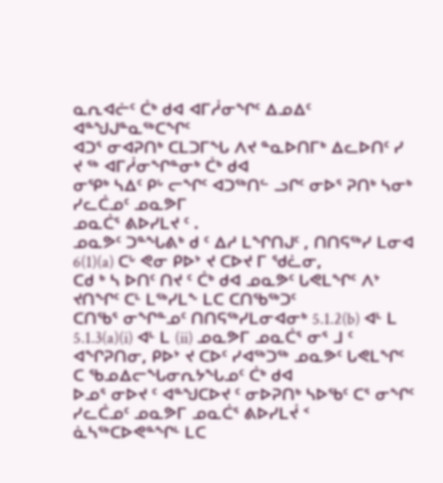ᓇᕆᐊᓖᑦ ᑖᒃ ᑯᐊ ᐊᒥᓲᓂᖏᑦ ᐃᓄᐃᑦ ᐊᓐᖑᒍᓐᓇᖅᑕᖏᑦ
ᐊᑐᕐ ᓂᐊᕈᑎᒃ ᑕᒪᑐᒥᖓ ᐱᔪ ᓐᓇᐅᑎᒥᒃ ᐃᓚᐅᑎᑦ ᓯ ᔪ ᖅ ᐊᒥᓲᓂᖏᓐᓂᒃ ᑖᒃ ᑯᐊ
ᓂᕿᒃ ᓴᐃᑦ ᑭᒡ ᓕᖏᑦ ᐊᑐᖅᑎᓪ ᓗᒋᑦ ᓂᐅᕐ ᕈᑎᒃ ᓴᓂᒃ ᓯᓚᑖᓄᑦ ᓄᓇᕗᒥ
ᓄᓇᑖᕐ ᕕᐅᓯᒪᔪ ᑦ .
ᓄᓇᕗᑦ ᑐᓐᖓᕕᒃ ᑯ ᑦ ᐃᓱ ᒪᖏᑎᒍᑦ , ᑎᑎᕋᖅᓯ ᒪᓂᐊ 6(1)(a) ᑕᒡ ᕙᓂ ᑭᐅᔾ ᔪ ᑕᐅᔪ ᒥ ᖁᓛᓂ,
ᑕᑯ ᒃ ᓴ ᐅᑎᑦ ᑎᔪ ᑦ ᑖᒃ ᑯᐊ ᓄᓇᕗᑦ ᒐᕙᒪᖏᑦ ᐱᔾ ᔪᑎᖏᑦ ᑕᒻ ᒪᖅᓯᒪᖕ ᒪᑕ ᑕᑎᖃᖅᑐᑦ
ᑕᑎᖃᕐ ᓂᖏᓐᓄᑦ ᑎᑎᕋᖅᓯᒪᓂᐊᓂᒃ 5.1.2(b) ᐊᒻ ᒪ 5.1.3(a)(i) ᐊᒻ ᒪ (ii) ᓄᓇᕗᒥ ᓄᓇᑖᕐ ᓂᕐ ᒧ ᑦ
ᐊᖏᕈᑎᓂ, ᑭᐅᔾ ᔪ ᑕᐅᑦ ᓯᐊᖅᑐᖅ ᓄᓇᕗᑦ ᒐᕙᒪᖏᑦ ᑕ ᖃᓄᐃᓕᖓᓂᕆᔭᖓᓄᑦ ᑖᒃ ᑯᐊ
ᐅᓄᕐ ᓂᐅᔪ ᑦ ᐊᓐᖑᑕᐅᔪ ᑦ ᓂᐅᕈᑎᒃ ᓴᐅᖃᑦ ᑕᕐ ᓂᖏᑦ ᓯᓚᑖᓄᑦ ᓄᓇᕗᒥ ᓄᓇᑖᕐ ᕕᐅᓯᒪᔫ ᑉ
ᓈᓴᖅᑕᐅᕙᓐᖏᒻ ᒪᑕ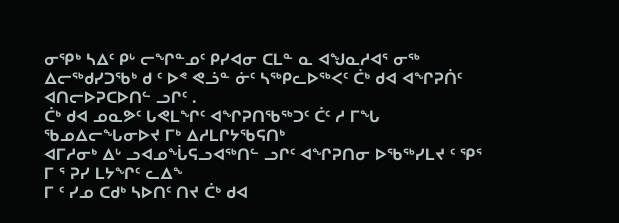ᓂᕿᒃ ᓴᐃᑦ ᑭᒡ ᓕᖏᓐᓄᑦ ᑭᓯᐊᓂ ᑕᒪᓐ ᓇ ᐊᖑᓇᓱᐊᕐ ᓂᖅ
ᐃᓕᖅᑯᓯᑐᖃᒃ ᑯ ᑦ ᐅᕝ ᕙᓘᓐ ᓃᑦ ᓴᖅᑭᓚᐅᖅᐸᑦ ᑖᒃ ᑯᐊ ᐊᖏᕈᑏᑦ ᐊᑎᓕᐅᕈᑕᐅᑎᓪ ᓗᒋᑦ .
ᑖᒃ ᑯᐊ ᓄᓇᕗᑦ ᒐᕙᒪᖏᑦ ᐊᖏᕈᑎᖃᖅᑐᑦ ᑖᑦ ᓱ ᒥᖓ ᖃᓄᐃᓕᖓᓂᐅᔪ ᒥᒃ ᐃᓱᒪᒋᔭᖃᕋᑎᒃ
ᐊᒥᓱᓂᒃ ᐃᒡ ᓗᐊᓄᖔᕋᓗᐊᖅᑎᓪ ᓗᒋᑦ ᐊᖏᕈᑎᓂ ᐅᖃᖅᓯᒪᔪ ᑦ ᕿᕐ ᒥ ᕐ ᕈᓯ ᒪᔭᖏᑦ ᓚᐃᖕ
ᒥ ᑦ ᓯᓄ ᑕᑯᒃ ᓴᐅᑎᑦ ᑎᔪ ᑖᒃ ᑯᐊ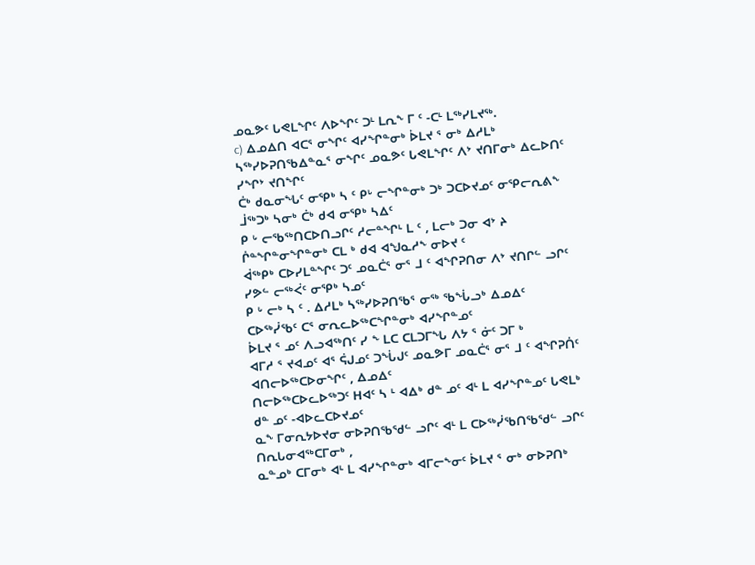ᓄᓇᕗᑦ ᒐᕙᒪᖏᑦ ᐱᐅᖏᑦ ᑐᒻ ᒪᕆᖕ ᒥ ᑦ -ᑕᒻ ᒪᖅᓯᒪᔪᖅ.
c) ᐃᓄᐃᑎ ᐊᑕᕐ ᓂᖏᑦ ᐊᓯᖏᓐᓂᒃ ᐆᒪᔪ ᕐ ᓂᒃ ᐃᓱᒪᒃ ᓴᖅᓯᐅᕈᑎᖃᐃᓐᓇᕐ ᓂᖏᑦ ᓄᓇᕗᑦ ᒐᕙᒪᖏᑦ ᐱᔾ ᔪᑎᒥᓂᒃ ᐃᓚᐅᑎᑦ ᓯᖏᔾ ᔪᑎᖏᑦ
ᑖᒃ ᑯᓇᓂᖓᑦ ᓂᕿᒃ ᓴ ᑦ ᑭᒡ ᓕᖏᓐᓂᒃ ᑐᒃ ᑐᑕᐅᔪᓄᑦ ᓂᕿᓕᕆᕕᖕ ᒨᖅᑐᒃ ᓴᓂᒃ ᑖᒃ ᑯᐊ ᓂᕿᒃ ᓴᐃᑦ
ᑭ ᒡ ᓕᖃᖅᑎᑕᐅᑎᓗᒋᑦ ᓱᓕᓐᖏᒻ ᒪ ᑦ , ᒪᓕᒃ ᑐᓂ ᐊᔾ ᔨ ᒌᓐᖏᓐᓂᖏᓐᓂᒃ ᑕᒪ ᒃ ᑯᐊ ᐊᖑᓇᓱᖕ ᓂᐅᔪ ᑦ
ᐋᖅᑭᒃ ᑕᐅᓯᒪᓐᖏᑦ ᑐᑦ ᓄᓇᑖᕐ ᓂᕐ ᒧ ᑦ ᐊᖏᕈᑎᓂ ᐱᔾ ᔪᑎᒋᓪ ᓗᒋᑦ ᓯᕗᓪ ᓕᖅᐹᑦ ᓂᕿᒃ ᓴᓄᑦ
ᑭ ᒡ ᓕᒃ ᓴ ᑦ . ᐃᓱᒪᒃ ᓴᖅᓯᐅᕈᑎᖃᕐ ᓂᖅ ᖃᖔᓗᒃ ᐃᓄᐃᑦ ᑕᐅᖅᓰᖃᑦ ᑕᕐ ᓂᕆᓚᐅᖅᑕᖏᓐᓂᒃ ᐊᓯᖏᓐᓄᑦ
ᐆᒪᔪ ᕐ ᓄᑦ ᐱᓗᐊᖅᑎᑦ ᓯ ᖕ ᒪᑕ ᑕᒪᑐᒥᖓ ᐱᔭ ᕐ ᓃᑦ ᑐᒥ ᒃ
ᐊᒥᓱ ᕐ ᔪᐊᓄᑦ ᐊᕐ ᕌᒍᓄᑦ ᑐᖔᒍᑦ ᓄᓇᕗᒥ ᓄᓇᑖᕐ ᓂᕐ ᒧ ᑦ ᐊᖏᕈᑏᑦ ᐊᑎᓕᐅᖅᑕᐅᓂᖏᑦ , ᐃᓄᐃᑦ
ᑎᓕᐅᖅᑕᐅᓚᐅᖅᑐᑦ ᕼᐊᑦ ᓴ ᒻ ᐊᐃᒃ ᑯᓐ ᓄᑦ ᐊᒻ ᒪ ᐊᓯᖏᓐᓄᑦ ᒐᕙᒪᒃ ᑯᓐ ᓄᑦ -ᐊᐅᓚᑕᐅᔪᓄᑦ
ᓇᖕ ᒥᓂᕆᔭᐅᔪᓂ ᓂᐅᕈᑎᖃᖁᓪ ᓗᒋᑦ ᐊᒻ ᒪ ᑕᐅᖅᓰᖃᑎᖃᖁᓪ ᓗᒋᑦ ᑎᕆᒐᓂᐊᖅᑕᒥᓂᒃ ,
ᓇᓐᓄᒃ ᑕᒥᓂᒃ ᐊᒻ ᒪ ᐊᓯᖏᓐᓂᒃ ᐊᒥᓕᖕᓂᑦ ᐆᒪᔪ ᕐ ᓂᒃ ᓂᐅᕈᑎᒃ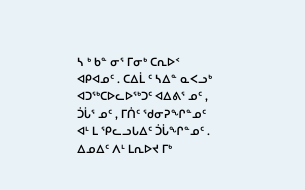ᓴ ᒃ ᑲᓐ ᓂᕐ ᒥᓂᒃ ᑕᕆᐅᑉ
ᐊᑭᐊᓄᑦ . ᑕᐃᒫ ᑦ ᓴᐃᓐ ᓇᐸᓗᒃ ᐊᑐᖅᑕᐅᓚᐅᖅᑐᑦ ᐊᐃᕕᕐ ᓄᑦ , ᑑᒑᕐ ᓄᑦ , ᒥᑏᑦ ᖁᓂᕈᖏᓐᓄᑦ
ᐊᒻ ᒪ ᕿᓚᓗᒐᐃᑦ ᑑᒑᖏᓐᓄᑦ . ᐃᓄᐃᑦ ᐱᒻ ᒪᕆᐅᔪ ᒥᒃ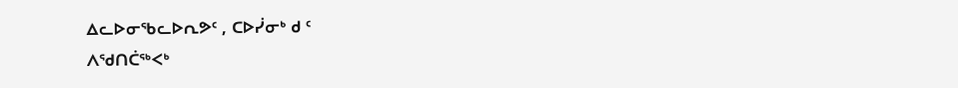ᐃᓚᐅᓂᖃᓚᐅᕆᕗᑦ , ᑕᐅᓰᓂᒃ ᑯ ᑦ
ᐱᖁᑎᑖᖅᐸᒃ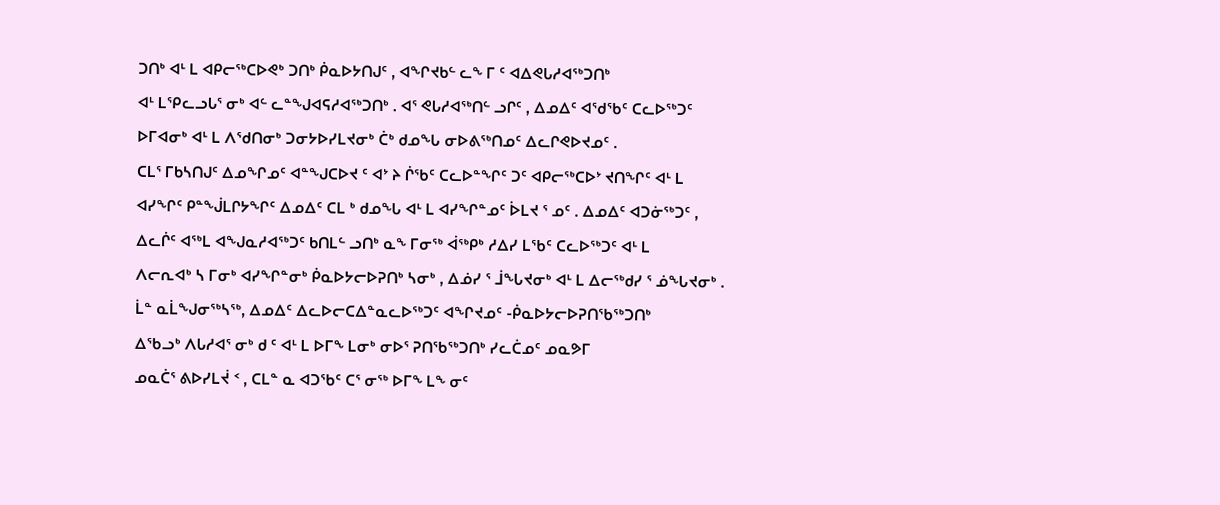ᑐᑎᒃ ᐊᒻ ᒪ ᐊᑭᓕᖅᑕᐅᕙᒃ ᑐᑎᒃ ᑮᓇᐅᔭᑎᒍᑦ , ᐊᖏᔪᑲᓪ ᓚᖕ ᒥ ᑦ ᐊᐃᕙᒐᓱᐊᖅᑐᑎᒃ
ᐊᒻ ᒪᕿᓚᓗᒐᕐ ᓂᒃ ᐊᓪ ᓚᓐᖑᐊᕋᓱᐊᖅᑐᑎᒃ . ᐊᕐ ᕙᒐᓱᐊᖅᑎᓪ ᓗᒋᑦ , ᐃᓄᐃᑦ ᐊᖁᖃᑦ ᑕᓚᐅᖅᑐᑦ
ᐅᒥᐊᓂᒃ ᐊᒻ ᒪ ᐱᖁᑎᓂᒃ ᑐᓂᔭᐅᓯᒪᔪᓂᒃ ᑖᒃ ᑯᓄᖓ ᓂᐅᕕᖅᑎᓄᑦ ᐃᓚᒋᕙᐅᔪᓄᑦ .
ᑕᒪᕐ ᒥᑲᓴᑎᒍᑦ ᐃᓄᖏᓄᑦ ᐊᓐᖑᑕᐅᔪ ᑦ ᐊᔾ ᔨ ᒌᖃᑦ ᑕᓚᐅᓐᖏᑦ ᑐᑦ ᐊᑭᓕᖅᑕᐅᔾ ᔪᑎᖏᑦ ᐊᒻ ᒪ
ᐊᓯᖏᑦ ᑭᓐᖒᒪᒋᔭᖏᑦ ᐃᓄᐃᑦ ᑕᒪ ᒃ ᑯᓄᖓ ᐊᒻ ᒪ ᐊᓯᖏᓐᓄᑦ ᐆᒪᔪ ᕐ ᓄᑦ . ᐃᓄᐃᑦ ᐊᑐᓃᖅᑐᑦ ,
ᐃᓚᒌᑦ ᐊᖅᒪ ᐊᖑᓇᓱᐊᖅᑐᑦ ᑲᑎᒪᓪ ᓗᑎᒃ ᓇᖕ ᒥᓂᖅ ᐋᖅᑭᒃ ᓱᐃᓯ ᒪᖃᑦ ᑕᓚᐅᖅᑐᑦ ᐊᒻ ᒪ
ᐱᓕᕆᐊᒃ ᓴ ᒥᓂᒃ ᐊᓯᖏᓐᓂᒃ ᑮᓇᐅᔭᓕᐅᕈᑎᒃ ᓴᓂᒃ , ᐃᓅᓯ ᕐ ᒨᖓᔪᓂᒃ ᐊᒻ ᒪ ᐃᓕᖅᑯᓯ ᕐ ᓅᖓᔪᓂᒃ .
ᒫᓐ ᓇᒫᖑᓂᖅᓴᖅ, ᐃᓄᐃᑦ ᐃᓚᐅᓕᑕᐃᓐᓇᓚᐅᖅᑐᑦ ᐊᖏᔪᓄᑦ -ᑮᓇᐅᔭᓕᐅᕈᑎᖃᖅᑐᑎᒃ
ᐃᖃᓗᒃ ᐱᒐᓱᐊᕐ ᓂᒃ ᑯ ᑦ ᐊᒻ ᒪ ᐅᒥᖕ ᒪᓂᒃ ᓂᐅᕐ ᕈᑎᖃᖅᑐᑎᒃ ᓯᓚᑖᓄᑦ ᓄᓇᕗᒥ
ᓄᓇᑖᕐ ᕕᐅᓯᒪᔫ ᑉ , ᑕᒪᓐ ᓇ ᐊᑐᖃᑦ ᑕᕐ ᓂᖅ ᐅᒥᖕ ᒪᖕ ᓂᑦ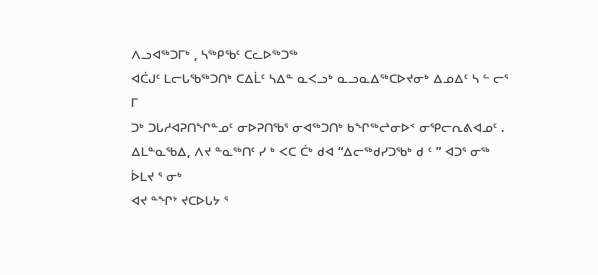ᐱᓗᐊᖅᑐᒥᒃ , ᓴᖅᑭᖃᑦ ᑕᓚᐅᖅᑐᖅ
ᐊᑖᒍᑦ ᒪᓕᒐᖃᖅᑐᑎᒃ ᑕᐃᒫᑦ ᓴᐃᓐ ᓇᐸᓗᒃ ᓇᓗᓇᐃᖅᑕᐅᔪᓂᒃ ᐃᓄᐃᑦ ᓴ ᓪ ᓕᕐ ᒥ
ᑐᒃ ᑐᒐᓱᐊᕈᑎᖏᓐᓄᑦ ᓂᐅᕈᑎᖃᕐ ᓂᐊᖅᑐᑎᒃ ᑲᖏᖅᖠᓂᐅᑉ ᓂᕿᓕᕆᕕᐊᓄᑦ .
ᐃᒪᓐᓇᖃᐃ, ᐱᔪ ᓐᓇᖅᑎᑦ ᓯ ᒃ ᐸᑕ ᑖᒃ ᑯᐊ “ᐃᓕᖅᑯᓯᑐᖃᒃ ᑯ ᑦ ” ᐊᑐᕐ ᓂᖅ ᐆᒪᔪ ᕐ ᓂᒃ
ᐊᔪ ᓐᖏᔾ ᔪᑕᐅᒐᔭ ᕐ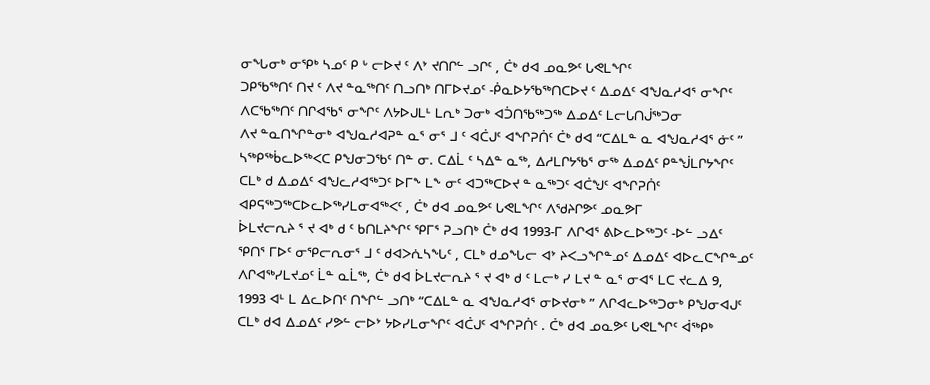ᓂᖓᓂᒃ ᓂᕿᒃ ᓴᓄᑦ ᑭ ᒡ ᓕᐅᔪ ᑦ ᐱᔾ ᔪᑎᒋᓪ ᓗᒋᑦ , ᑖᒃ ᑯᐊ ᓄᓇᕗᑦ ᒐᕙᒪᖏᑦ
ᑐᑭᖃᖅᑎᑦ ᑎᔪ ᑦ ᐱᔪ ᓐᓇᖅᑎᑦ ᑎᓗᑎᒃ ᑎᒥᐅᔪᓄᑦ -ᑮᓇᐅᔭᖃᖅᑎᑕᐅᔪ ᑦ ᐃᓄᐃᑦ ᐊᖑᓇᓱᐊᕐ ᓂᖏᑦ
ᐱᑕᖃᖅᑎᑦ ᑎᒋᐊᖃᕐ ᓂᖏᑦ ᐱᔭᐅᒍᒪᒻ ᒪᕆᒃ ᑐᓂᒃ ᐊᑑᑎᖃᖅᑐᖅ ᐃᓄᐃᑦ ᒪᓕᒐᑎᒎᖅᑐᓂ
ᐱᔪ ᓐᓇᑎᖏᓐᓂᒃ ᐊᖑᓇᓱᐊᕈᓐ ᓇᕐ ᓂᕐ ᒧ ᑦ ᐊᑖᒍᑦ ᐊᖏᕈᑏᑦ ᑖᒃ ᑯᐊ “ᑕᐃᒪᓐ ᓇ ᐊᖑᓇᓱᐊᕐ ᓃᑦ ”
ᓴᖅᑭᖅᑳᓚᐅᖅᐸᑕ ᑭᖑᓂᑐᖃᑦ ᑎᓐ ᓂ. ᑕᐃᒫ ᑦ ᓴᐃᓐ ᓇᖅ, ᐃᓱᒪᒋᔭᖃᕐ ᓂᖅ ᐃᓄᐃᑦ ᑭᓐᖒᒪᒋᔭᖏᑦ
ᑕᒪᒃ ᑯ ᐃᓄᐃᑦ ᐊᖑᓚᓱᐊᖅᑐᑦ ᐅᒥᖕ ᒪᖕ ᓂᑦ ᐊᑐᖅᑕᐅᔪ ᓐ ᓇᖅᑐᑦ ᐊᑖᖑᑦ ᐊᖏᕈᑏᑦ
ᐊᑭᕋᖅᑐᖅᑕᐅᓚᐅᖅᓯᒪᓂᐊᖅᐸᑦ , ᑖᒃ ᑯᐊ ᓄᓇᕗᑦ ᒐᕙᒪᖏᑦ ᐱᖁᔨᒋᕗᑦ ᓄᓇᕗᒥ
ᐆᒪᔪᓕᕆᔨ ᕐ ᔪ ᐊᒃ ᑯ ᑦ ᑲᑎᒪᔨᖏᑦ ᕿᒥᕐ ᕈᓗᑎᒃ ᑖᒃ ᑯᐊ 1993-ᒥ ᐱᒋᐊᕐ ᕕᐅᓚᐅᖅᑐᑦ -ᐅᓪ ᓗᐃᑦ
ᕿᑎᕐ ᒥᐅᑦ ᓂᕿᓕᕆᓂᕐ ᒧ ᑦ ᑯᐊᐳᕇᓴᖓᑦ , ᑕᒪᒃ ᑯᓄᖓᓕ ᐊᔾ ᔨᐸᓗᖏᓐᓄᑦ ᐃᓄᐃᑦ ᐊᐅᓚᑕᖏᓐᓄᑦ
ᐱᒋᐊᖅᓯᒪᔪᓄᑦ ᒫᓐ ᓇᒫᖅ, ᑖᒃ ᑯᐊ ᐆᒪᔪᓕᕆᔨ ᕐ ᔪ ᐊᒃ ᑯ ᑦ ᒪᓕᒃ ᓯ ᒪᔪ ᓐ ᓇᕐ ᓂᐊᕐ ᒪᑕ ᔪᓚᐃ 9,
1993 ᐊᒻ ᒪ ᐃᓚᐅᑎᑦ ᑎᖏᓪ ᓗᑎᒃ “ᑕᐃᒪᓐ ᓇ ᐊᖑᓇᓱᐊᕐ ᓂᐅᔪᓂᒃ ” ᐱᒋᐊᓚᐅᖅᑐᓂᒃ ᑭᖑᓂᐊᒍᑦ
ᑕᒪᒃ ᑯᐊ ᐃᓄᐃᑦ ᓯᕗᓪ ᓕᐅᔾ ᔭᐅᓯᒪᓂᖏᑦ ᐊᑖᒍᑦ ᐊᖏᕈᑏᑦ . ᑖᒃ ᑯᐊ ᓄᓇᕗᑦ ᒐᕙᒪᖏᑦ ᐋᖅᑭᒃ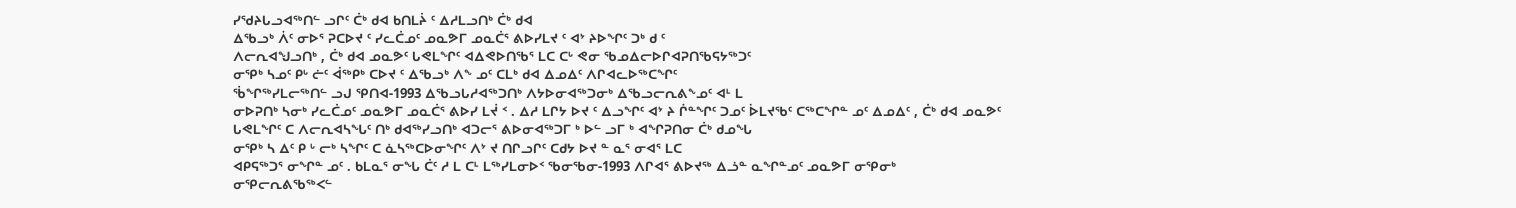ᓯᖁᔨᒐᓗᐊᖅᑎᓪ ᓗᒋᑦ ᑖᒃ ᑯᐊ ᑲᑎᒪᔩ ᑦ ᐃᓱᒪᓗᑎᒃ ᑖᒃ ᑯᐊ
ᐃᖃᓗᒃ ᐲᑦ ᓂᐅᕐ ᕈᑕᐅᔪ ᑦ ᓯᓚᑖᓄᑦ ᓄᓇᕗᒥ ᓄᓇᑖᕐ ᕕᐅᓯᒪᔪ ᑦ ᐊᔾ ᔨᐅᖏᑦ ᑐᒃ ᑯ ᑦ
ᐱᓕᕆᐊᖑᓗᑎᒃ , ᑖᒃ ᑯᐊ ᓄᓇᕗᑦ ᒐᕙᒪᖏᑦ ᐊᐃᕙᐅᑎᖃᕐ ᒪᑕ ᑕᒡ ᕙᓂ ᖃᓄᐃᓕᐅᒋᐊᕈᑎᖃᕋᔭᖅᑐᑦ
ᓂᕿᒃ ᓴᓄᑦ ᑭᒡ ᓖᑦ ᐋᖅᑭᒃ ᑕᐅᔪ ᑦ ᐃᖃᓗᒃ ᐱᖕ ᓄᑦ ᑕᒪᒃ ᑯᐊ ᐃᓄᐃᑦ ᐱᒋᐊᓚᐅᖅᑕᖏᑦ
ᖄᖏᖅᓯᒪᓕᖅᑎᓪ ᓗᒍ ᕿᑎᐊ-1993 ᐃᖃᓗᒐᓱᐊᖅᑐᑎᒃ ᐱᔭᐅᓂᐊᖅᑐᓂᒃ ᐃᖃᓗᓕᕆᕕᖕᓄᑦ ᐊᒻ ᒪ
ᓂᐅᕈᑎᒃ ᓴᓂᒃ ᓯᓚᑖᓄᑦ ᓄᓇᕗᒥ ᓄᓇᑖᕐ ᕕᐅᓯ ᒪᔫ ᑉ . ᐃᓱ ᒪᒋᔭ ᐅᔪ ᑦ ᐃᓗᖏᑦ ᐊᔾ ᔨ ᒌᓐᖏᑦ ᑐᓄᑦ ᐆᒪᔪᖃᑦ ᑕᖅᑕᖏᓐ ᓄᑦ ᐃᓄᐃᑦ , ᑖᒃ ᑯᐊ ᓄᓇᕗᑦ
ᒐᕙᒪᖏᑦ ᑕ ᐱᓕᕆᐊᓴᖓᑦ ᑎᒃ ᑯᐊᖅᓯᓗᑎᒃ ᐊᑐᓕᕐ ᕕᐅᓂᐊᖅᑐᒥ ᒃ ᐅᓪ ᓗᒥ ᒃ ᐊᖏᕈᑎᓂ ᑖᒃ ᑯᓄᖓ
ᓂᕿᒃ ᓴ ᐃᑦ ᑭ ᒡ ᓕᒃ ᓴᖏᑦ ᑕ ᓈᓴᖅᑕᐅᓂᖏᑦ ᐱᔾ ᔪ ᑎᒋᓗᒋᑦ ᑕᑯᔭ ᐅᔪ ᓐ ᓇᕐ ᓂᐊᕐ ᒪᑕ
ᐊᑭᕋᖅᑐᕐ ᓂᖏᓐ ᓄᑦ . ᑲᒪᓇᕐ ᓂᖓ ᑖᑦ ᓱ ᒪ ᑕᒻ ᒪᖅᓯᒪᓂᐅᑉ ᖃᓂᖃᓂ-1993 ᐱᒋᐊᕐ ᕕᐅᔪᖅ ᐃᓘᓐ ᓇᖏᓐᓄᑦ ᓄᓇᕗᒥ ᓂᕿᓂᒃ
ᓂᕿᓕᕆᕕᖃᖅᐸᓪ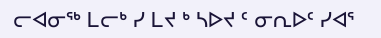ᓕᐊᓂᖅ ᒪᓕᒃ ᓯ ᒪᔪ ᒃ ᓴᐅᔪ ᑦ ᓂᕆᐅᑦ ᓯᐊᕐ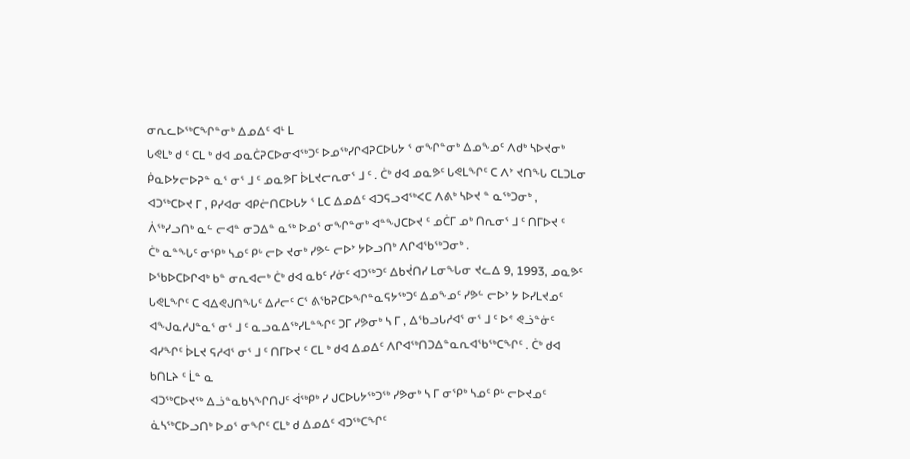ᓂᕆᓚᐅᖅᑕᖏᓐᓂᒃ ᐃᓄᐃᑦ ᐊᒻ ᒪ
ᒐᕙᒪᒃ ᑯ ᑦ ᑕᒪ ᒃ ᑯᐊ ᓄᓇᑖᕈᑕᐅᓂᐊᖅᑐᑦ ᐅᓄᖅᓯᒋᐊᕈᑕᐅᒐᔭ ᕐ ᓂᖏᓐᓂᒃ ᐃᓄᖕᓄᑦ ᐱᑯᒃ ᓴᐅᔪᓂᒃ
ᑮᓇᐅᔭᓕᐅᕈᓐ ᓇᕐ ᓂᕐ ᒧ ᑦ ᓄᓇᕗᒥ ᐆᒪᔪᓕᕆᓂᕐ ᒧ ᑦ . ᑖᒃ ᑯᐊ ᓄᓇᕗᑦ ᒐᕙᒪᖏᑦ ᑕ ᐱᔾ ᔪᑎᖓ ᑕᒪᑐᒪᓂ
ᐊᑐᖅᑕᐅᔪ ᒥ , ᑭᓯᐊᓂ ᐊᑭᓖᑎᑕᐅᒐᔭ ᕐ ᒪᑕ ᐃᓄᐃᑦ ᐊᑐᕋᓗᐊᖅᐸᑕ ᐱᕕᒃ ᓴᐅᔪ ᓐ ᓇᖅᑐᓂᒃ ,
ᐲᖅᓯᓗᑎᒃ ᓇᓪ ᓕᐊᓐ ᓂᑐᐃᓐ ᓇᖅ ᐅᓄᕐ ᓂᖏᓐᓂᒃ ᐊᓐᖑᑕᐅᔪ ᑦ ᓄᑖᒥ ᓄᒃ ᑎᕆᓂᕐ ᒧ ᑦ ᑎᒥᐅᔪ ᑦ
ᑖᒃ ᓇᓐᖓᑦ ᓂᕿᒃ ᓴᓄᑦ ᑭᒡ ᓕᐅ ᔪᓂᒃ ᓯᕗᓪ ᓕᐅᔾ ᔭᐅᓗᑎᒃ ᐱᒋᐊᖃᖅᑐᓂᒃ .
ᐅᖃᐅᑕᐅᒋᐊᒃ ᑲᓐ ᓂᕆᐊᓕᒃ ᑖᒃ ᑯᐊ ᓇᑲᑦ ᓯᓃᑦ ᐊᑐᖅᑐᑦ ᐃᑲᔫᑎᓯ ᒪᓂᖓᓂ ᔪᓚᐃ 9, 1993, ᓄᓇᕗᑦ
ᒐᕙᒪᖏᑦ ᑕ ᐊᐃᕙᒍᑎᖓᑦ ᐃᓱᓕᑦ ᑕᕐ ᕕᖃᕈᑕᐅᖏᓐᓇᕋᔭᖅᑐᑦ ᐃᓄᖕᓄᑦ ᓯᕗᓪ ᓕᐅᔾ ᔭ ᐅᓯᒪᔪᓄᑦ
ᐊᖑᓇᓱᒍᓐᓇᕐ ᓂᕐ ᒧ ᑦ ᓇᓗᓇᐃᖅᓯᒪᓐᖏᑦ ᑐᒥ ᓯᕗᓂᒃ ᓴ ᒥ , ᐃᖃᓗᒐᓱᐊᕐ ᓂᕐ ᒧ ᑦ ᐅᕝ ᕙᓘᓐᓃᑦ
ᐊᓯᖏᑦ ᐆᒪᔪ ᕋᓱᐊᕐ ᓂᕐ ᒧ ᑦ ᑎᒥᐅᔪ ᑦ ᑕᒪ ᒃ ᑯᐊ ᐃᓄᐃᑦ ᐱᒋᐊᖅᑎᑐᐃᓐᓇᕆᐊᖃᖅᑕᖏᑦ . ᑖᒃ ᑯᐊ
ᑲᑎᒪᔨ ᑦ ᒫᓐ ᓇ
ᐊᑐᖅᑕᐅᔪᖅ ᐃᓘᓐᓇᑲᓴᖏᑎᒍᑦ ᐋᖅᑭᒃ ᓯ ᒍᑕᐅᒐᔭᖅᑐᖅ ᓯᕗᓂᒃ ᓴ ᒥ ᓂᕿᒃ ᓴᓄᑦ ᑭᒡ ᓕᐅᔪᓄᑦ
ᓈᓴᖅᑕᐅᓗᑎᒃ ᐅᓄᕐ ᓂᖏᑦ ᑕᒪᒃ ᑯ ᐃᓄᐃᑦ ᐊᑐᖅᑕᖏᑦ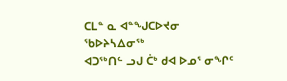ᑕᒪᓐ ᓇ ᐊᓐᖑᑕᐅᔪᓂ ᖃᐅᔨᓴᐃᓂᖅ
ᐊᑐᖅᑎᓪ ᓗᒍ ᑖᒃ ᑯᐊ ᐅᓄᕐ ᓂᖏᑦ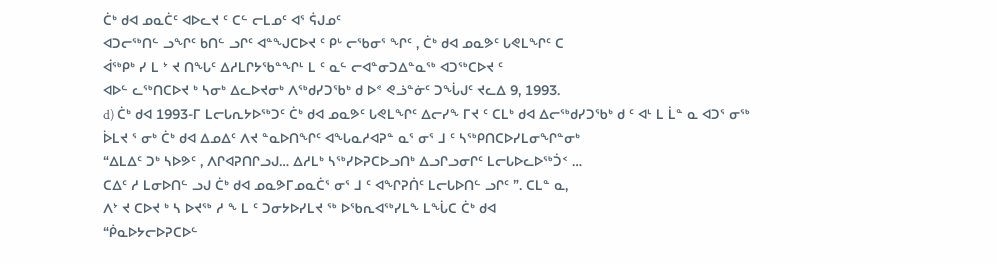ᑖᒃ ᑯᐊ ᓄᓇᑖᑦ ᐊᐅᓚᔪ ᑦ ᑕᓪ ᓕᒪᓄᑦ ᐊᕐ ᕌᒍᓄᑦ
ᐊᑐᓕᖅᑎᓪ ᓗᖏᑦ ᑲᑎᓪ ᓗᒋᑦ ᐊᓐᖑᑕᐅᔪ ᑦ ᑭᒡ ᓕᖃᓂᕐ ᖏᑦ , ᑖᒃ ᑯᐊ ᓄᓇᕗᑦ ᒐᕙᒪᖏᑦ ᑕ
ᐋᖅᑭᒃ ᓯ ᒪ ᔾ ᔪ ᑎᖓᑦ ᐃᓱᒪᒋᔭᖃᓐᖏᒻ ᒪ ᑦ ᓇᓪ ᓕᐊᓐᓂᑐᐃᓐᓇᖅ ᐊᑐᖅᑕᐅᔪ ᑦ
ᐊᐅᓪ ᓚᖅᑎᑕᐅᔪ ᒃ ᓴᓂᒃ ᐃᓚᐅᔪᓂᒃ ᐱᖅᑯᓯᑐᖃᒃ ᑯ ᐅᕝ ᕙᓘᓐᓃᑦ ᑐᖔᒍᑦ ᔪᓚᐃ 9, 1993.
d) ᑖᒃ ᑯᐊ 1993-ᒥ ᒪᓕᒐᕆᔭᐅᖅᑐᑦ ᑖᒃ ᑯᐊ ᓄᓇᕗᑦ ᒐᕙᒪᖏᑦ ᐃᓕᓯᖕ ᒥᔪ ᑦ ᑕᒪᒃ ᑯᐊ ᐃᓕᖅᑯᓯᑐᖃᒃ ᑯ ᑦ ᐊᒻ ᒪ ᒫᓐ ᓇ ᐊᑐᕐ ᓂᖅ
ᐆᒪᔪ ᕐ ᓂᒃ ᑖᒃ ᑯᐊ ᐃᓄᐃᑦ ᐱᔪ ᓐᓇᐅᑎᖏᑦ ᐊᖓᓇᓱᐊᕈᓐ ᓇᕐ ᓂᕐ ᒧ ᑦ ᓴᖅᑭᑎᑕᐅᓯᒪᓂᖏᓐᓂᒃ
“ᐃᒪᐃᑦ ᑐᒃ ᓴᐅᕗᑦ , ᐱᒋᐊᕈᑎᒋᓗᒍ… ᐃᓱᒪᒃ ᓴᖅᓯᐅᕈᑕᐅᓗᑎᒃ ᐃᓗᒋᓗᓂᒋᑦ ᒪᓕᒐᐅᓚᐅᖅᑑᑉ …
ᑕᐃᑦ ᓱ ᒪᓂᐅᑎᓪ ᓗᒍ ᑖᒃ ᑯᐊ ᓄᓇᕗᒥᓄᓇᑖᕐ ᓂᕐ ᒧ ᑦ ᐊᖏᕈᑏᑦ ᒪᓕᒐᐅᑎᓪ ᓗᒋᑦ ”. ᑕᒪᓐ ᓇ,
ᐱᔾ ᔪ ᑕᐅᔪ ᒃ ᓴ ᐅᔪᖅ ᓱ ᖕ ᒪ ᑦ ᑐᓂᔭᐅᓯᒪᔪ ᖅ ᐅᖃᕆᐊᖅᓯᒪᖕ ᒪᖔᑕ ᑖᒃ ᑯᐊ
“ᑮᓇᐅᔭᓕᐅᕈᑕᐅᓪ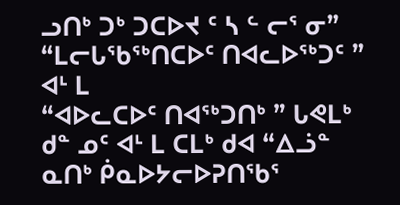ᓗᑎᒃ ᑐᒃ ᑐᑕᐅᔪ ᑦ ᓴ ᓪ ᓕᕐ ᓂ” “ᒪᓕᒐᖃᖅᑎᑕᐅᑦ ᑎᐊᓚᐅᖅᑐᑦ ” ᐊᒻ ᒪ
“ᐊᐅᓚᑕᐅᑦ ᑎᐊᖅᑐᑎᒃ ” ᒐᕙᒪᒃ ᑯᓐ ᓄᑦ ᐊᒻ ᒪ ᑕᒪᒃ ᑯᐊ “ᐃᓘᓐ ᓇᑎᒃ ᑮᓇᐅᔭᓕᐅᕈᑎᖃᕐ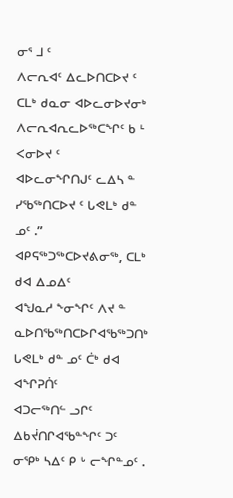ᓂᕐ ᒧ ᑦ
ᐱᓕᕆᐊᑦ ᐃᓚᐅᑎᑕᐅᔪ ᑦ ᑕᒪᒃ ᑯᓇᓂ ᐊᐅᓚᓂᐅᔪᓂᒃ ᐱᓕᕆᐊᕆᓚᐅᖅᑕᖏᑦ ᑲ ᒻ ᐸᓂᐅᔪ ᑦ
ᐊᐅᓚᓂᖏᑎᒍᑦ ᓚᐃᓴ ᓐ ᓯᖃᖅᑎᑕᐅᔪ ᑦ ᒐᕙᒪᒃ ᑯᓐ ᓄᑦ .” ᐊᑭᕋᖅᑐᖅᑕᐅᔪᕕᓂᖅ, ᑕᒪᒃ ᑯᐊ ᐃᓄᐃᑦ
ᐊᖑᓇᓱ ᖕᓂᖏᑦ ᐱᔪ ᓐ ᓇᐅᑎᖃᖅᑎᑕᐅᒋᐊᖃᖅᑐᑎᒃ ᒐᕙᒪᒃ ᑯᓐ ᓄᑦ ᑖᒃ ᑯᐊ ᐊᖏᕈᑏᑦ
ᐊᑐᓕᖅᑎᓪ ᓗᒋᑦ ᐃᑲᔫᑎᒋᐊᖃᓐᖏᑦ ᑐᑦ ᓂᕿᒃ ᓴᐃᑦ ᑭ ᒡ ᓕᖏᓐᓄᑦ .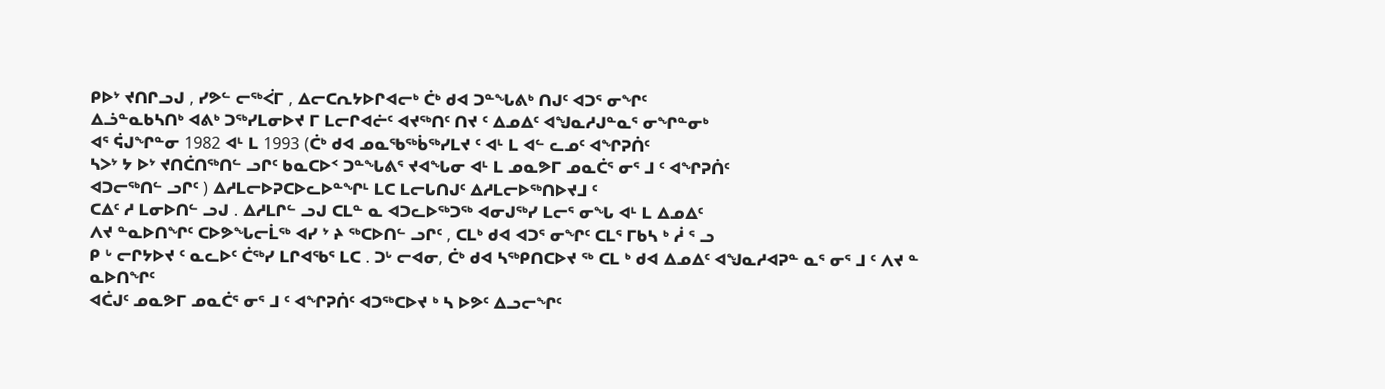ᑭᐅᔾ ᔪᑎᒋᓗᒍ , ᓯᕗᓪ ᓕᖅᐹᒥ , ᐃᓕᑕᕆᔭᐅᒋᐊᓕᒃ ᑖᒃ ᑯᐊ ᑐᓐᖓᕕᒃ ᑎᒍᑦ ᐊᑐᕐ ᓂᖏᑦ
ᐃᓘᓐᓇᑲᓴᑎᒃ ᐊᕕᒃ ᑐᖅᓯᒪᓂᐅᔪ ᒥ ᒪᓕᒋᐊᓖᑦ ᐊᔪᖅᑎᑦ ᑎᔪ ᑦ ᐃᓄᐃᑦ ᐊᖑᓇᓱᒍᓐᓇᕐ ᓂᖏᓐᓂᒃ
ᐊᕐ ᕌᒍᖏᓐᓂ 1982 ᐊᒻ ᒪ 1993 (ᑖᒃ ᑯᐊ ᓄᓇᖃᖅᑳᖅᓯᒪᔪ ᑦ ᐊᒻ ᒪ ᐊᓪ ᓚᓄᑦ ᐊᖏᕈᑏᑦ
ᓴᐳᔾ ᔭ ᐅᔾ ᔪᑎᑖᑎᖅᑎᓪ ᓗᒋᑦ ᑲᓇᑕᐅᑉ ᑐᓐᖓᕕᕐ ᔪᐊᖓᓂ ᐊᒻ ᒪ ᓄᓇᕗᒥ ᓄᓇᑖᕐ ᓂᕐ ᒧ ᑦ ᐊᖏᕈᑏᑦ
ᐊᑐᓕᖅᑎᓪ ᓗᒋᑦ ) ᐃᓱᒪᓕᐅᕈᑕᐅᓚᐅᓐᖏᒻ ᒪᑕ ᒪᓕᒐᑎᒍᑦ ᐃᓱᒪᓕᐅᖅᑎᐅᔪᒧ ᑦ
ᑕᐃᑦ ᓱ ᒪᓂᐅᑎᓪ ᓗᒍ . ᐃᓱᒪᒋᓪ ᓗᒍ ᑕᒪᓐ ᓇ ᐊᑐᓚᐅᖅᑐᖅ ᐊᓂᒍᖅᓯ ᒪᓕᕐ ᓂᖓ ᐊᒻ ᒪ ᐃᓄᐃᑦ
ᐱᔪ ᓐᓇᐅᑎᖏᑦ ᑕᐅᕗᖓᓕᒫᖅ ᐊᓯ ᔾ ᔨ ᖅᑕᐅᑎᓪ ᓗᒋᑦ , ᑕᒪᒃ ᑯᐊ ᐊᑐᕐ ᓂᖏᑦ ᑕᒪᕐ ᒥᑲᓴ ᒃ ᓲ ᕐ ᓗ
ᑭ ᒡ ᓕᒋᔭᐅᔪ ᑦ ᓇᓚᐅᑦ ᑖᖅᓯ ᒪᒋᐊᖃᕐ ᒪᑕ . ᑐᒡ ᓕᐊᓂ, ᑖᒃ ᑯᐊ ᓴᖅᑭᑎᑕᐅᔪ ᖅ ᑕᒪ ᒃ ᑯᐊ ᐃᓄᐃᑦ ᐊᖑᓇᓱᐊᕈᓐ ᓇᕐ ᓂᕐ ᒧ ᑦ ᐱᔪ ᓐ ᓇᐅᑎᖏᑦ
ᐊᑖᒍᑦ ᓄᓇᕗᒥ ᓄᓇᑖᕐ ᓂᕐ ᒧ ᑦ ᐊᖏᕈᑏᑦ ᐊᑐᖅᑕᐅᔪ ᒃ ᓴ ᐅᕗᑦ ᐃᓗᓕᖏᑦ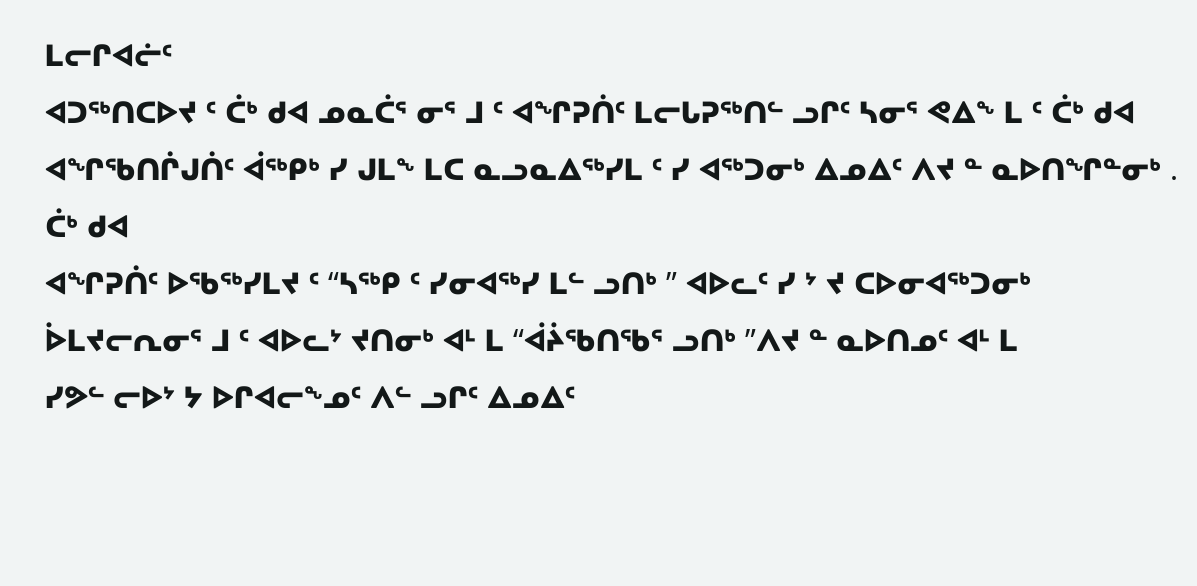ᒪᓕᒋᐊᓖᑦ
ᐊᑐᖅᑎᑕᐅᔪ ᑦ ᑖᒃ ᑯᐊ ᓄᓇᑖᕐ ᓂᕐ ᒧ ᑦ ᐊᖏᕈᑏᑦ ᒪᓕᒐᕈᖅᑎᓪ ᓗᒋᑦ ᓴᓂᕐ ᕙᐃᖕ ᒪ ᑦ ᑖᒃ ᑯᐊ
ᐊᖏᖃᑎᒌᒍᑏᑦ ᐋᖅᑭᒃ ᓯ ᒍᒪᖕ ᒪᑕ ᓇᓗᓇᐃᖅᓯᒪ ᑦ ᓯ ᐊᖅᑐᓂᒃ ᐃᓄᐃᑦ ᐱᔪ ᓐ ᓇᐅᑎᖏᓐᓂᒃ . ᑖᒃ ᑯᐊ
ᐊᖏᕈᑏᑦ ᐅᖃᖅᓯᒪᔪ ᑦ “ᓴᖅᑭ ᑦ ᓯᓂᐊᖅᓯ ᒪᓪ ᓗᑎᒃ ” ᐊᐅᓚᑦ ᓯ ᔾ ᔪ ᑕᐅᓂᐊᖅᑐᓂᒃ
ᐆᒪᔪᓕᕆᓂᕐ ᒧ ᑦ ᐊᐅᓚᔾ ᔪᑎᓂᒃ ᐊᒻ ᒪ “ᐋᔩᖃᑎᖃᕐ ᓗᑎᒃ ”ᐱᔪ ᓐ ᓇᐅᑎᓄᑦ ᐊᒻ ᒪ
ᓯᕗᓪ ᓕᐅᔾ ᔭ ᐅᒋᐊᓕᖕᓄᑦ ᐱᓪ ᓗᒋᑦ ᐃᓄᐃᑦ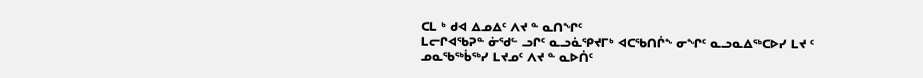ᑕᒪ ᒃ ᑯᐊ ᐃᓄᐃᑦ ᐱᔪ ᓐ ᓇᑎᖏᑦ
ᒪᓕᒋᐊᖃᕈᓐ ᓃᖁᓪ ᓗᒋᑦ ᓇᓗᓈᕿᔪᒥᒃ ᐊᑕᖃᑎᒌᖕ ᓂᖏᑦ ᓇᓗᓇᐃᖅᑕᐅᓯ ᒪᔪ ᑦ
ᓄᓇᖃᖅᑳᖅᓯ ᒪᔪᓄᑦ ᐱᔪ ᓐ ᓇᐅᑏᑦ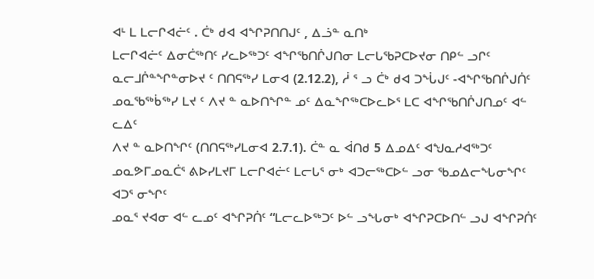ᐊᒻ ᒪ ᒪᓕᒋᐊᓖᑦ . ᑖᒃ ᑯᐊ ᐊᖏᕈᑎᑎᒍᑦ , ᐃᓘᓐ ᓇᑎᒃ
ᒪᓕᒋᐊᓖᑦ ᐃᓂᑖᖅᑎᑦ ᓯᓚᐅᖅᑐᑦ ᐊᖏᖃᑎᒌᒍᑎᓂ ᒪᓕᒐᖃᕈᑕᐅᔪᓂ ᑎᑭᓪ ᓗᒋᑦ
ᓇᓕᒧᒌᓐᖏᓐᓂᐅᔪ ᑦ ᑎᑎᕋᖅᓯ ᒪᓂᐊ (2.12.2), ᓲ ᕐ ᓗ ᑖᒃ ᑯᐊ ᑐᖔᒍᑦ -ᐊᖏᖃᑎᒌᒍᑏᑦ
ᓄᓇᖃᖅᑳᖅᓯ ᒪᔪ ᑦ ᐱᔪ ᓐ ᓇᐅᑎᖏᓐ ᓄᑦ ᐃᓇᖏᖅᑕᐅᓚᐅᕐ ᒪᑕ ᐊᖏᖃᑎᒌᒍᑎᓄᑦ ᐊᓪ ᓚᐃᑦ
ᐱᔪ ᓐ ᓇᐅᑎᖏᑦ (ᑎᑎᕋᖅᓯᒪᓂᐊ 2.7.1). ᑖᓐ ᓇ ᐋᑎᑯ 5 ᐃᓄᐃᑦ ᐊᖑᓇᓱᐊᖅᑐᑦ
ᓄᓇᕗᒥᓄᓇᑖᕐ ᕕᐅᓯᒪᔪᒥ ᒪᓕᒋᐊᓖᑦ ᒪᓕᒐᕐ ᓂᒃ ᐊᑐᓕᖅᑕᐅᓪ ᓗᓂ ᖃᓄᐃᓕᖓᓂᖏᑦ ᐊᑐᕐ ᓂᖏᑦ
ᓄᓇᕐ ᔪᐊᓂ ᐊᓪ ᓚᓄᑦ ᐊᖏᕈᑏᑦ “ᒪᓕᓚᐅᖅᑐᑦ ᐅᓪ ᓗᖓᓂᒃ ᐊᖏᕈᑕᐅᑎᓪ ᓗᒍ ᐊᖏᕈᑏᑦ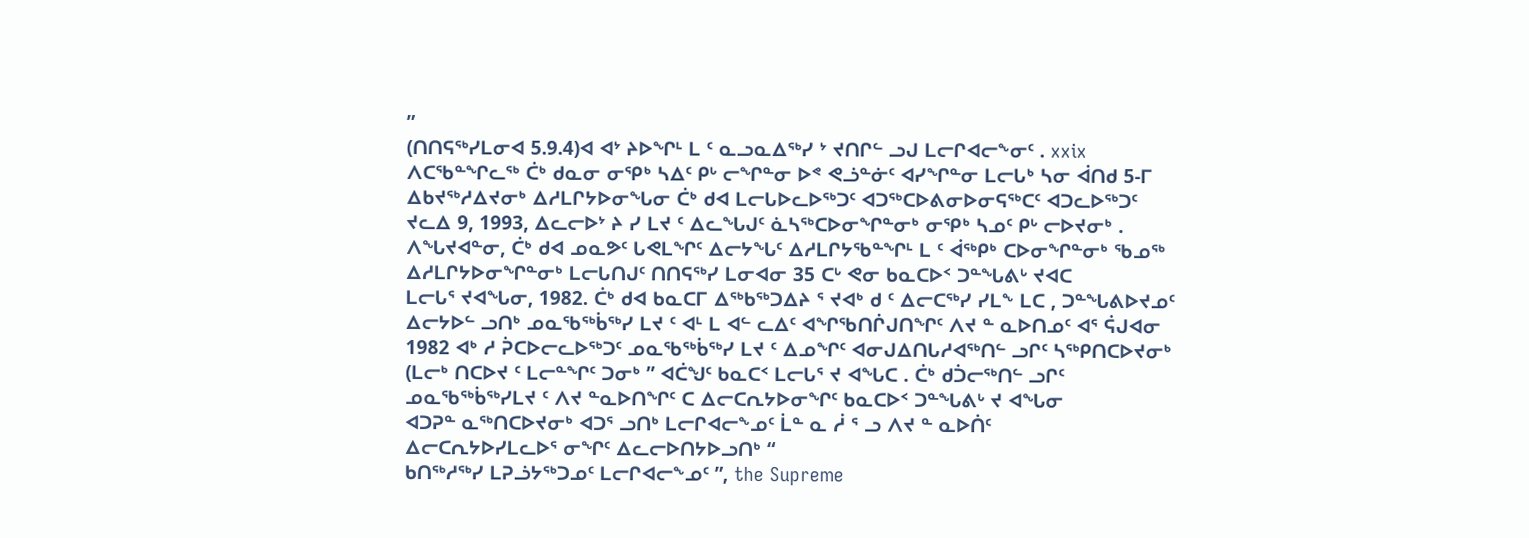”
(ᑎᑎᕋᖅᓯᒪᓂᐊ 5.9.4)ᐊ ᐊᔾ ᔨᐅᖏᒻ ᒪ ᑦ ᓇᓗᓇᐃᖅᓯ ᔾ ᔪᑎᒋᓪ ᓗᒍ ᒪᓕᒋᐊᓕᖕᓂᑦ . xxix
ᐱᑕᖃᓐᖏᓚᖅ ᑖᒃ ᑯᓇᓂ ᓂᕿᒃ ᓴᐃᑦ ᑭᒡ ᓕᖏᓐᓂ ᐅᕝ ᕙᓘᓐᓃᑦ ᐊᓯᖏᓐᓂ ᒪᓕᒐᒃ ᓴᓂ ᐋᑎᑯ 5-ᒥ
ᐃᑲᔪᖅᓱᐃᔪᓂᒃ ᐃᓱᒪᒋᔭᐅᓂᖓᓂ ᑖᒃ ᑯᐊ ᒪᓕᒐᐅᓚᐅᖅᑐᑦ ᐊᑐᖅᑕᐅᕕᓂᐅᓂᕋᖅᑕᑦ ᐊᑐᓚᐅᖅᑐᑦ
ᔪᓚᐃ 9, 1993, ᐃᓚᓕᐅᔾ ᔨ ᓯ ᒪᔪ ᑦ ᐃᓚᖓᒍᑦ ᓈᓴᖅᑕᐅᓂᖏᓐᓂᒃ ᓂᕿᒃ ᓴᓄᑦ ᑭᒡ ᓕᐅᔪᓂᒃ .
ᐱᖓᔪᐊᓐᓂ, ᑖᒃ ᑯᐊ ᓄᓇᕗᑦ ᒐᕙᒪᖏᑦ ᐃᓕᔭᖓᑦ ᐃᓱᒪᒋᔭᖃᓐᖏᒻ ᒪ ᑦ ᐋᖅᑭᒃ ᑕᐅᓂᖏᓐᓂᒃ ᖃᓄᖅ
ᐃᓱᒪᒋᔭᐅᓂᖏᓐᓂᒃ ᒪᓕᒐᑎᒍᑦ ᑎᑎᕋᖅᓯ ᒪᓂᐊᓂ 35 ᑕᒡ ᕙᓂ ᑲᓇᑕᐅᑉ ᑐᓐᖓᕕᒡ ᔪᐊᑕ
ᒪᓕᒐᕐ ᔪᐊᖓᓂ, 1982. ᑖᒃ ᑯᐊ ᑲᓇᑕᒥ ᐃᖅᑲᖅᑐᐃᔨ ᕐ ᔪᐊᒃ ᑯ ᑦ ᐃᓕᑕᖅᓯ ᓯᒪᖕ ᒪᑕ , ᑐᓐᖓᕕᐅᔪᓄᑦ
ᐃᓕᔭᐅᓪ ᓗᑎᒃ ᓄᓇᖃᖅᑳᖅᓯ ᒪᔪ ᑦ ᐊᒻ ᒪ ᐊᓪ ᓚᐃᑦ ᐊᖏᖃᑎᒌᒍᑎᖏᑦ ᐱᔪ ᓐ ᓇᐅᑎᓄᑦ ᐊᕐ ᕌᒍᐊᓂ
1982 ᐊᒃ ᓱ ᕉᑕᐅᓕᓚᐅᖅᑐᑦ ᓄᓇᖃᖅᑳᖅᓯ ᒪᔪ ᑦ ᐃᓄᖏᑦ ᐊᓂᒍᐃᑎᒐᓱᐊᖅᑎᓪ ᓗᒋᑦ ᓴᖅᑭᑎᑕᐅᔪᓂᒃ
(ᒪᓕᒃ ᑎᑕᐅᔪ ᑦ ᒪᓕᓐᖏᑦ ᑐᓂᒃ ” ᐊᑖᖑᑦ ᑲᓇᑕᑉ ᒪᓕᒐᕐ ᔪ ᐊᖓᑕ . ᑖᒃ ᑯᑑᓕᖅᑎᓪ ᓗᒋᑦ
ᓄᓇᖃᖅᑳᖅᓯᒪᔪ ᑦ ᐱᔪ ᓐᓇᐅᑎᖏᑦ ᑕ ᐃᓕᑕᕆᔭᐅᓂᖏᑦ ᑲᓇᑕᐅᑉ ᑐᓐᖓᕕᒡ ᔪ ᐊᖓᓂ
ᐊᑐᕈᓐ ᓇᖅᑎᑕᐅᔪᓂᒃ ᐊᑐᕐ ᓗᑎᒃ ᒪᓕᒋᐊᓕᖕᓄᑦ ᒫᓐ ᓇ ᓲ ᕐ ᓗ ᐱᔪ ᓐ ᓇᐅᑏᑦ
ᐃᓕᑕᕆᔭᐅᓯᒪᓚᐅᕐ ᓂᖏᑦ ᐃᓚᓕᐅᑎᔭᐅᓗᑎᒃ “
ᑲᑎᖅᓱᖅᓯ ᒪᕈᓘᔭᖅᑐᓄᑦ ᒪᓕᒋᐊᓕᖕᓄᑦ ”, the Supreme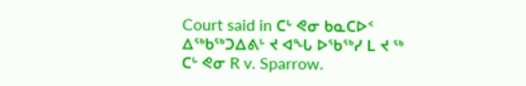Court said in ᑕᒡ ᕙᓂ ᑲᓇᑕᐅᑉ
ᐃᖅᑲᖅᑐᐃᕕᒡ ᔪ ᐊᖓ ᐅᖃᖅᓯ ᒪ ᔪ ᖅ ᑕᒡ ᕙᓂ R v. Sparrow.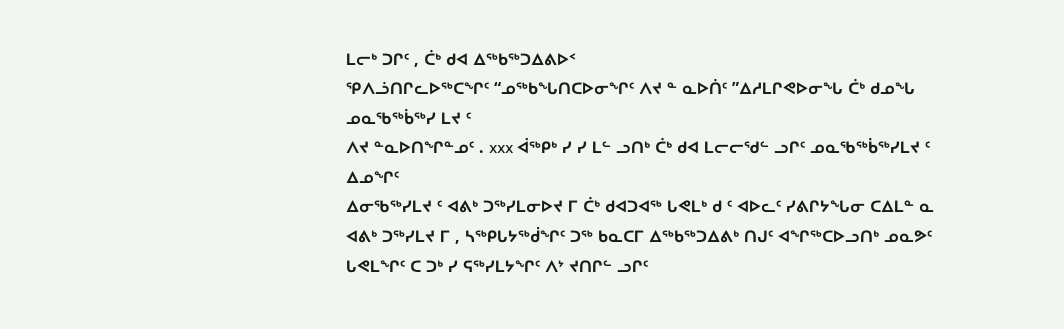ᒪᓕᒃ ᑐᒋᑦ , ᑖᒃ ᑯᐊ ᐃᖅᑲᖅᑐᐃᕕᐅᑉ
ᕿᐱᓘᑎᒋᓚᐅᖅᑕᖏᑦ “ᓄᖅᑲᖓᑎᑕᐅᓂᖏᑦ ᐱᔪ ᓐ ᓇᐅᑏᑦ ”ᐃᓱᒪᒋᕙᐅᓂᖓ ᑖᒃ ᑯᓄᖓ ᓄᓇᖃᖅᑳᖅᓯ ᒪᔪ ᑦ
ᐱᔪ ᓐᓇᐅᑎᖏᓐᓄᑦ . xxx ᐋᖅᑭᒃ ᓯ ᓯ ᒪᓪ ᓗᑎᒃ ᑖᒃ ᑯᐊ ᒪᓕᓕᖁᓪ ᓗᒋᑦ ᓄᓇᖃᖅᑳᖅᓯᒪᔪ ᑦ ᐃᓄᖏᑦ
ᐃᓂᖃᖅᓯᒪᔪ ᑦ ᐊᕕᒃ ᑐᖅᓯᒪᓂᐅᔪ ᒥ ᑖᒃ ᑯᐊᑐᐊᖅ ᒐᕙᒪᒃ ᑯ ᑦ ᐊᐅᓚᑦ ᓯᕕᒋᔭᖓᓂ ᑕᐃᒪᓐ ᓇ
ᐊᕕᒃ ᑐᖅᓯᒪᔪ ᒥ , ᓴᖅᑭᒐᔭᖅᑰᖏᑦ ᑐᖅ ᑲᓇᑕᒥ ᐃᖅᑲᖅᑐᐃᕕᒃ ᑎᒍᑦ ᐊᖏᖅᑕᐅᓗᑎᒃ ᓄᓇᕗᑦ
ᒐᕙᒪᖏᑦ ᑕ ᑐᒃ ᓯ ᕋᖅᓯᒪᔭᖏᑦ ᐱᔾ ᔪᑎᒋᓪ ᓗᒋᑦ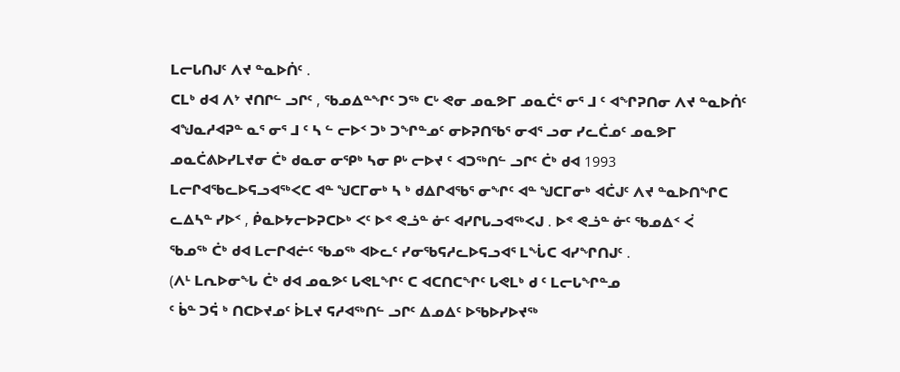ᒪᓕᒐᑎᒍᑦ ᐱᔪ ᓐᓇᐅᑏᑦ .
ᑕᒪᒃ ᑯᐊ ᐱᔾ ᔪᑎᒋᓪ ᓗᒋᑦ , ᖃᓄᐃᓐᖏᑦ ᑐᖅ ᑕᒡ ᕙᓂ ᓄᓇᕗᒥ ᓄᓇᑖᕐ ᓂᕐ ᒧ ᑦ ᐊᖏᕈᑎᓂ ᐱᔪ ᓐᓇᐅᑏᑦ
ᐊᖑᓇᓱᐊᕈᓐ ᓇᕐ ᓂᕐ ᒧ ᑦ ᓴ ᓪ ᓕᐅᑉ ᑐᒃ ᑐᖏᓐᓄᑦ ᓂᐅᕈᑎᖃᕐ ᓂᐊᕐ ᓗᓂ ᓯᓚᑖᓄᑦ ᓄᓇᕗᒥ
ᓄᓇᑖᕕᐅᓯᒪᔪᓂ ᑖᒃ ᑯᓇᓂ ᓂᕿᒃ ᓴᓂ ᑭᒡ ᓕᐅᔪ ᑦ ᐊᑐᖅᑎᓪ ᓗᒋᑦ ᑖᒃ ᑯᐊ 1993
ᒪᓕᒋᐊᖃᓚᐅᕋᓗᐊᖅᐸᑕ ᐊᓐ ᖑᑕᒥᓂᒃ ᓴ ᒃ ᑯᐃᒋᐊᖃᕐ ᓂᖏᑦ ᐊᓐ ᖑᑕᒥᓂᒃ ᐊᑖᒍᑦ ᐱᔪ ᓐᓇᐅᑎᖏᑕ
ᓚᐃᓴᓐ ᓯᐅᑉ , ᑮᓇᐅᔭᓕᐅᕈᑕᐅᒃ ᐸᑦ ᐅᕝ ᕙᓘᓐ ᓃᑦ ᐊᓯᒋᒐᓗᐊᖅᐸᒍ . ᐅᕝ ᕙᓘᓐ ᓃᑦ ᖃᓄᐃᑉ ᐹ
ᖃᓄᖅ ᑖᒃ ᑯᐊ ᒪᓕᒋᐊᓖᑦ ᖃᓄᖅ ᐊᐅᓚᑦ ᓯᓂᖃᕋᓱᓚᐅᕋᓗᐊᕐ ᒪᖔᑕ ᐊᓯᖏᑎᒍᑦ .
(ᐱᒻ ᒪᕆᐅᓂᖓ ᑖᒃ ᑯᐊ ᓄᓇᕗᑦ ᒐᕙᒪᖏᑦ ᑕ ᐊᑕᑎᑕᖏᑦ ᒐᕙᒪᒃ ᑯ ᑦ ᒪᓕᒐᖏᓐᓄ
ᑦ ᑳᓐ ᑐᕌ ᒃ ᑎᑕᐅᔪᓄᑦ ᐆᒪᔪ ᕋᓱᐊᖅᑎᓪ ᓗᒋᑦ ᐃᓄᐃᑦ ᐅᖃᐅᓯᐅᔪᖅ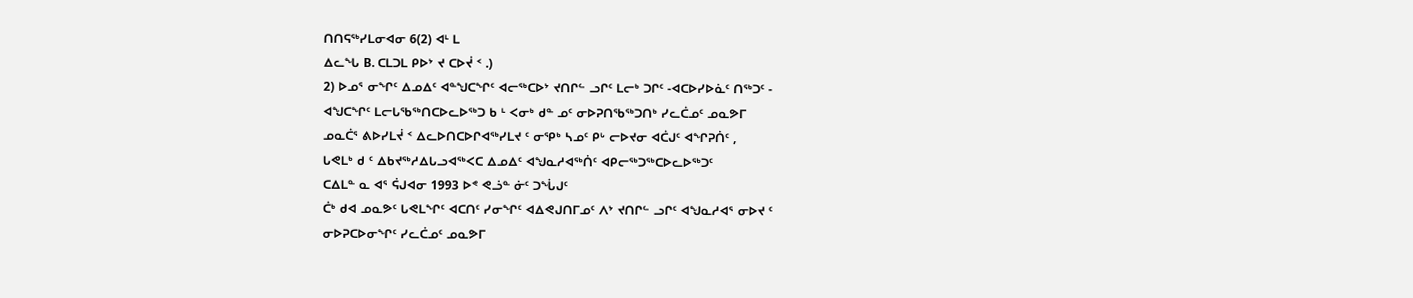ᑎᑎᕋᖅᓯᒪᓂᐊᓂ 6(2) ᐊᒻ ᒪ
ᐃᓚᖓ B. ᑕᒪᑐᒪ ᑭᐅᔾ ᔪ ᑕᐅᔫ ᑉ .)
2) ᐅᓄᕐ ᓂᖏᑦ ᐃᓄᐃᑦ ᐊᓐᖑᑕᖏᑦ ᐊᓕᖅᑕᐅᔾ ᔪᑎᒋᓪ ᓗᒋᑦ ᒪᓕᒃ ᑐᒋᑦ -ᐊᑕᐅᓯᐅᓈᑦ ᑎᖅᑐᑦ -
ᐊᖑᑕᖏᑦ ᒪᓕᒐᖃᖅᑎᑕᐅᓚᐅᖅᑐ ᑲ ᒻ ᐸᓂᒃ ᑯᓐ ᓄᑦ ᓂᐅᕈᑎᖃᖅᑐᑎᒃ ᓯᓚᑖᓄᑦ ᓄᓇᕗᒥ
ᓄᓇᑖᕐ ᕕᐅᓯᒪᔫ ᑉ ᐃᓚᐅᑎᑕᐅᒋᐊᖅᓯᒪᔪ ᑦ ᓂᕿᒃ ᓴᓄᑦ ᑭᒡ ᓕᐅᔪᓂ ᐊᑖᒍᑦ ᐊᖏᕈᑏᑦ ,
ᒐᕙᒪᒃ ᑯ ᑦ ᐃᑲᔪᖅᓱᐃᒐᓗᐊᖅᐸᑕ ᐃᓄᐃᑦ ᐊᖑᓇᓱᐊᖅᑏᑦ ᐊᑭᓕᖅᑐᖅᑕᐅᓚᐅᖅᑐᑦ
ᑕᐃᒪᓐ ᓇ ᐊᕐ ᕌᒍᐊᓂ 1993 ᐅᕝ ᕙᓘᓐ ᓃᑦ ᑐᖔᒍᑦ
ᑖᒃ ᑯᐊ ᓄᓇᕗᑦ ᒐᕙᒪᖏᑦ ᐊᑕᑎᑦ ᓯᓂᖏᑦ ᐊᐃᕙᒍᑎᒥᓄᑦ ᐱᔾ ᔪᑎᒋᓪ ᓗᒋᑦ ᐊᖑᓇᓱᐊᕐ ᓂᐅᔪ ᑦ
ᓂᐅᕈᑕᐅᓂᖏᑦ ᓯᓚᑖᓄᑦ ᓄᓇᕗᒥ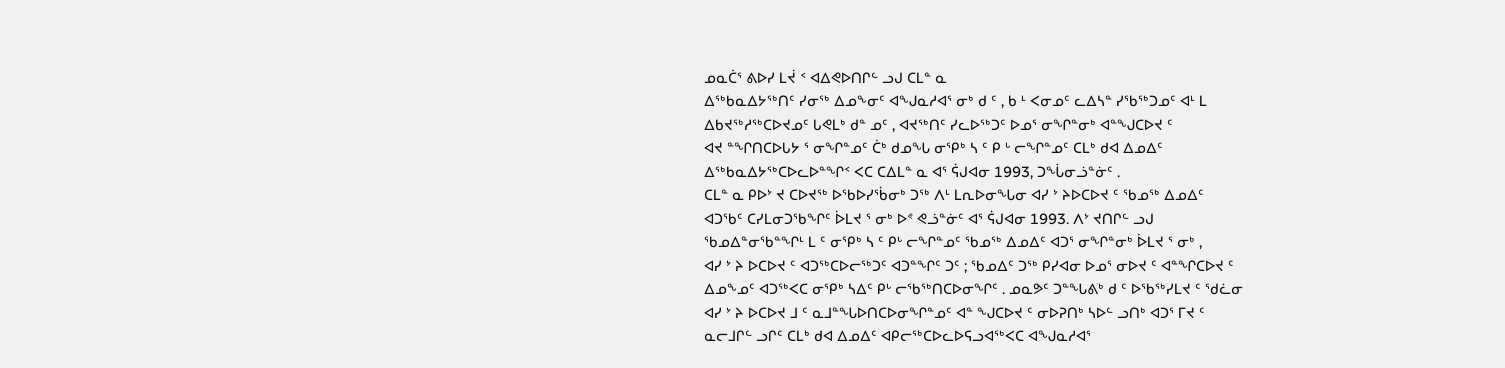ᓄᓇᑖᕐ ᕕᐅᓯ ᒪᔫ ᑉ ᐊᐃᕙᐅᑎᒋᓪ ᓗᒍ ᑕᒪᓐ ᓇ
ᐃᖅᑲᓇᐃᔭᖅᑎᑦ ᓯᓂᖅ ᐃᓄᖕᓂᑦ ᐊᖑᓇᓱᐊᕐ ᓂᒃ ᑯ ᑦ , ᑲ ᒻ ᐸᓂᓄᑦ ᓚᐃᓴᓐ ᓯᖃᖅᑐᓄᑦ ᐊᒻ ᒪ
ᐃᑲᔪᖅᓱᖅᑕᐅᔪᓄᑦ ᒐᕙᒪᒃ ᑯᓐ ᓄᑦ , ᐊᔪᖅᑎᑦ ᓯᓚᐅᖅᑐᑦ ᐅᓄᕐ ᓂᖏᓐᓂᒃ ᐊᓐᖑᑕᐅᔪ ᑦ
ᐊᔪ ᓐᖏᑎᑕᐅᒐᔭ ᕐ ᓂᖏᓐᓄᑦ ᑖᒃ ᑯᓄᖓ ᓂᕿᒃ ᓴ ᑦ ᑭ ᒡ ᓕᖏᓐᓄᑦ ᑕᒪᒃ ᑯᐊ ᐃᓄᐃᑦ
ᐃᖅᑲᓇᐃᔭᖅᑕᐅᓚᐅᓐᖏᑉ ᐸᑕ ᑕᐃᒪᓐ ᓇ ᐊᕐ ᕌᒍᐊᓂ 1993, ᑐᖔᓂᓘᓐᓃᑦ .
ᑕᒪᓐ ᓇ ᑭᐅᔾ ᔪ ᑕᐅᔪᖅ ᐅᖃᐅᓯᖄᓂᒃ ᑐᖅ ᐱᒻ ᒪᕆᐅᓂᖓᓂ ᐊᓯ ᔾ ᔨᐅᑕᐅᔪ ᑦ ᖃᓄᖅ ᐃᓄᐃᑦ
ᐊᑐᖃᑦ ᑕᓯᒪᓂᑐᖃᖏᑦ ᐆᒪᔪ ᕐ ᓂᒃ ᐅᕝ ᕙᓘᓐᓃᑦ ᐊᕐ ᕌᒍᐊᓂ 1993. ᐱᔾ ᔪᑎᒋᓪ ᓗᒍ
ᖃᓄᐃᓐᓂᖃᓐᖏᒻ ᒪ ᑦ ᓂᕿᒃ ᓴ ᑦ ᑭᒡ ᓕᖏᓐᓄᑦ ᖃᓄᖅ ᐃᓄᐃᑦ ᐊᑐᕐ ᓂᖏᓐᓂᒃ ᐆᒪᔪ ᕐ ᓂᒃ ,
ᐊᓯ ᔾ ᔨ ᐅᑕᐅᔪ ᑦ ᐊᑐᖅᑕᐅᓕᖅᑐᑦ ᐊᑐᓐᖏᑦ ᑐᑦ ; ᖃᓄᐃᑦ ᑐᖅ ᑭᓯᐊᓂ ᐅᓄᕐ ᓂᐅᔪ ᑦ ᐊᓐᖏᑕᐅᔪ ᑦ
ᐃᓄᖕᓄᑦ ᐊᑐᖅᐸᑕ ᓂᕿᒃ ᓴᐃᑦ ᑭᒡ ᓕᖃᖅᑎᑕᐅᓂᖏᑦ . ᓄᓇᕗᑦ ᑐᓐᖓᕕᒃ ᑯ ᑦ ᐅᖃᖅᓯᒪᔪ ᑦ ᖁᓛᓂ
ᐊᓯ ᔾ ᔨ ᐅᑕᐅᔪ ᒧ ᑦ ᓇᒧᓐᖓᐅᑎᑕᐅᓂᖏᓐᓄᑦ ᐊᓐ ᖑᑕᐅᔪ ᑦ ᓂᐅᕈᑎᒃ ᓴᐅᓪ ᓗᑎᒃ ᐊᑐᕐ ᒥᔪ ᑦ
ᓇᓕᒧᒋᓪ ᓗᒋᑦ ᑕᒪᒃ ᑯᐊ ᐃᓄᐃᑦ ᐊᑭᓕᖅᑕᐅᓚᐅᕋᓗᐊᖅᐸᑕ ᐊᖑᓇᓱᐊᕐ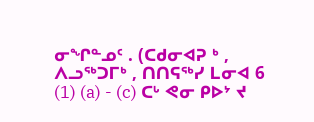ᓂᖏᓐᓄᑦ . (ᑕᑯᓂᐊᕈ ᒃ ,
ᐱᓗᖅᑐᒥᒃ , ᑎᑎᕋᖅᓯ ᒪᓂᐊ 6 (1) (a) - (c) ᑕᒡ ᕙᓂ ᑭᐅᔾ ᔪ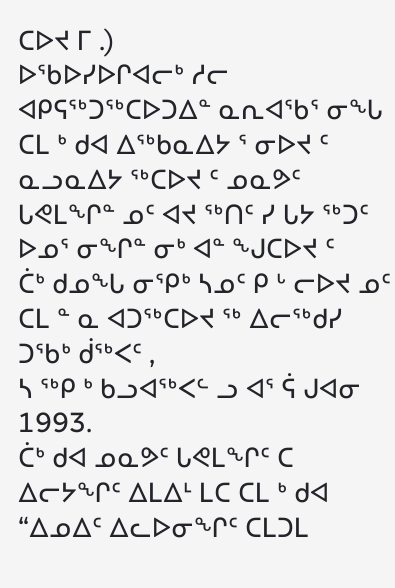ᑕᐅᔪ ᒥ .)
ᐅᖃᐅᓯᐅᒋᐊᓕᒃ ᓱᓕ ᐊᑭᕋᖅᑐᖅᑕᐅᑐᐃᓐ ᓇᕆᐊᖃᕐ ᓂᖓ ᑕᒪ ᒃ ᑯᐊ ᐃᖅᑲᓇᐃᔭ ᕐ ᓂᐅᔪ ᑦ
ᓇᓗᓇᐃᔭ ᖅᑕᐅᔪ ᑦ ᓄᓇᕗᑦ ᒐᕙᒪᖏᓐ ᓄᑦ ᐊᔪ ᖅᑎᑦ ᓯ ᒐᔭ ᖅᑐᑦ ᐅᓄᕐ ᓂᖏᓐ ᓂᒃ ᐊᓐ ᖑᑕᐅᔪ ᑦ
ᑖᒃ ᑯᓄᖓ ᓂᕿᒃ ᓴᓄᑦ ᑭ ᒡ ᓕᐅᔪ ᓄᑦ ᑕᒪ ᓐ ᓇ ᐊᑐᖅᑕᐅᔪ ᖅ ᐃᓕᖅᑯᓯ ᑐᖃᒃ ᑰᖅᐸᑦ ,
ᓴ ᖅᑭ ᒃ ᑲᓗᐊᖅᐸᓪ ᓗ ᐊᕐ ᕌ ᒍᐊᓂ 1993.
ᑖᒃ ᑯᐊ ᓄᓇᕗᑦ ᒐᕙᒪᖏᑦ ᑕ ᐃᓕᔭᖏᑦ ᐃᒪᐃᒻ ᒪᑕ ᑕᒪ ᒃ ᑯᐊ “ᐃᓄᐃᑦ ᐃᓚᐅᓂᖏᑦ ᑕᒪᑐᒪ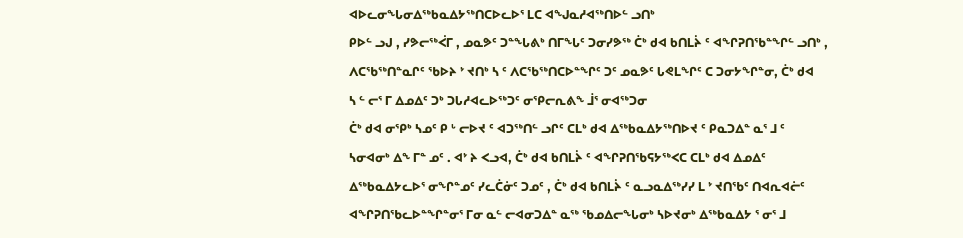ᐊᐅᓚᓂᖓᓂᐃᖅᑲᓇᐃᔭᖅᑎᑕᐅᓚᐅᕐ ᒪᑕ ᐊᖑᓇᓱᐊᖅᑎᐅᓪ ᓗᑎᒃ
ᑭᐅᓪ ᓗᒍ , ᓯᕗᓕᖅᐹᒥ , ᓄᓇᕗᑦ ᑐᓐᖓᕕᒃ ᑎᒥᖓᑦ ᑐᓂᓯᕗᖅ ᑖᒃ ᑯᐊ ᑲᑎᒪᔩ ᑦ ᐊᖏᕈᑎᖃᓐᖏᓪ ᓗᑎᒃ ,
ᐱᑕᖃᖅᑎᓐᓇᒋᑦ ᖃᐅᔨ ᔾ ᔪᑎᒃ ᓴ ᑦ ᐱᑕᖃᖅᑎᑕᐅᓐᖏᑦ ᑐᑦ ᓄᓇᕗᑦ ᒐᕙᒪᖏᑦ ᑕ ᑐᓂᔭᖏᓐᓂ, ᑖᒃ ᑯᐊ
ᓴ ᓪ ᓕᕐ ᒥ ᐃᓄᐃᑦ ᑐᒃ ᑐᒐᓱᐊᓚᐅᖅᑐᑦ ᓂᕿᓕᕆᕕᖕ ᒨᕐ ᓂᐊᖅᑐᓂ
ᑖᒃ ᑯᐊ ᓂᕿᒃ ᓴᓄᑦ ᑭ ᒡ ᓕᐅᔪ ᑦ ᐊᑐᖅᑎᓪ ᓗᒋᑦ ᑕᒪᒃ ᑯᐊ ᐃᖅᑲᓇᐃᔭᖅᑎᐅᔪ ᑦ ᑭᓇᑐᐃᓐ ᓇᕐ ᒧ ᑦ
ᓴᓂᐊᓂᒃ ᐃᖕ ᒥᓐ ᓄᑦ . ᐊᔾ ᔨ ᐸᓗᐊ, ᑖᒃ ᑯᐊ ᑲᑎᒪᔩ ᑦ ᐊᖏᕈᑎᖃᕋᔭᖅᐸᑕ ᑕᒪᒃ ᑯᐊ ᐃᓄᐃᑦ
ᐃᖅᑲᓇᐃᔭᓚᐅᕐ ᓂᖏᓐᓄᑦ ᓯᓚᑖᓃᑦ ᑐᓄᑦ , ᑖᒃ ᑯᐊ ᑲᑎᒪᔩ ᑦ ᓇᓗᓇᐃᖅᓯᓯ ᒪ ᔾ ᔪᑎᖃᑦ ᑎᐊᕆᐊᓖᑦ
ᐊᖏᕈᑎᖃᓚᐅᓐᖏᓐᓂᕐ ᒥᓂ ᓇᓪ ᓕᐊᓂᑐᐃᓐ ᓇᖅ ᖃᓄᐃᓕᖓᓂᒃ ᓴᐅᔪᓂᒃ ᐃᖅᑲᓇᐃᔭ ᕐ ᓂᕐ ᒧ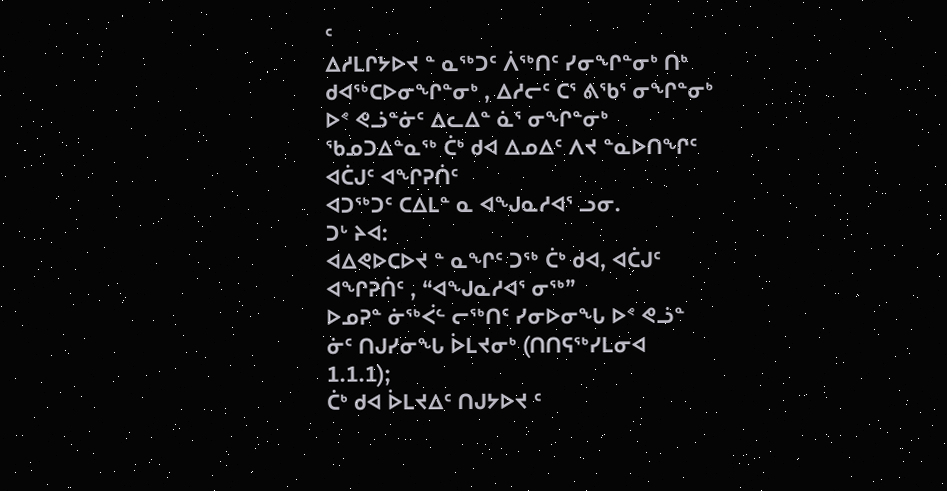ᑦ
ᐃᓱᒪᒋᔭᐅᔪ ᓐ ᓇᖅᑐᑦ ᐲᖅᑎᑦ ᓯᓂᖏᓐᓂᒃ ᑎᒃ ᑯᐊᖅᑕᐅᓂᖏᓐᓂᒃ , ᐃᓱᓕᑦ ᑕᕐ ᕕᖃᕐ ᓂᖏᓐᓂᒃ
ᐅᕝ ᕙᓘᓐᓃᑦ ᐃᓚᐃᓐ ᓈᕐ ᓂᖏᓐᓂᒃ ᖃᓄᑐᐃᓐᓇᖅ ᑖᒃ ᑯᐊ ᐃᓄᐃᑦ ᐱᔪ ᓐᓇᐅᑎᖏᑦ ᐊᑖᒍᑦ ᐊᖏᕈᑏᑦ
ᐊᑐᖅᑐᑦ ᑕᐃᒪᓐ ᓇ ᐊᖑᓇᓱᐊᕐ ᓗᓂ.
ᑐᒡ ᔨᐊ:
ᐊᐃᕙᐅᑕᐅᔪ ᓐ ᓇᖏᑦ ᑐᖅ ᑖᒃ ᑯᐊ, ᐊᑖᒍᑦ ᐊᖏᕈᑏᑦ , “ᐊᖑᓇᓱᐊᕐ ᓂᖅ”
ᐅᓄᕈᓐ ᓃᖅᐹᓪ ᓕᖅᑎᑦ ᓯᓂᐅᓂᖓ ᐅᕝ ᕙᓘᓐ ᓃᑦ ᑎᒍᓯᓂᖓ ᐆᒪᔪᓂᒃ (ᑎᑎᕋᖅᓯᒪᓂᐊ 1.1.1);
ᑖᒃ ᑯᐊ ᐆᒪᔪᐃᑦ ᑎᒍᔭᐅᔪ ᑦ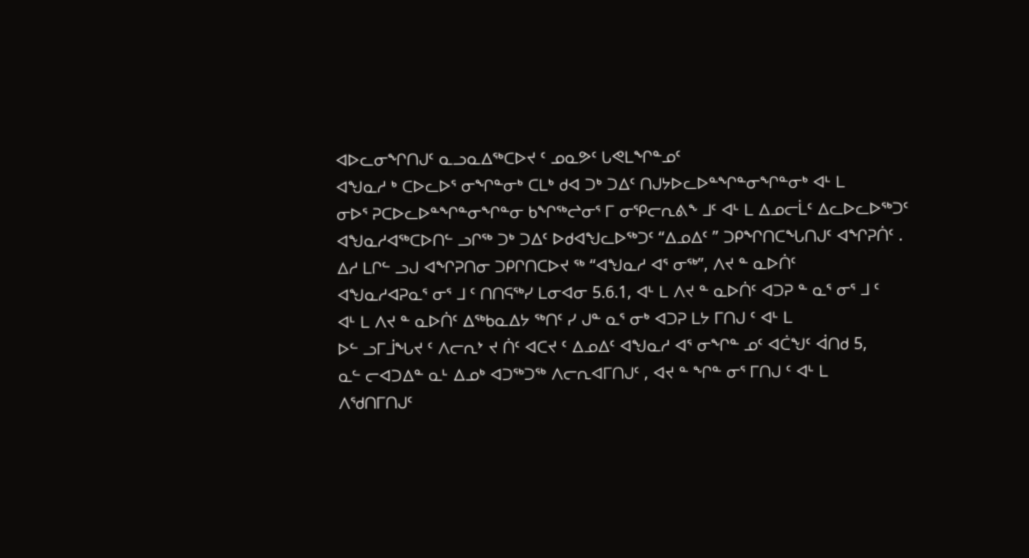ᐊᐅᓚᓂᖏᑎᒍᑦ ᓇᓗᓇᐃᖅᑕᐅᔪ ᑦ ᓄᓇᕗᑦ ᒐᕙᒪᖏᓐᓄᑦ
ᐊᖑᓇᓱ ᒃ ᑕᐅᓚᐅᕐ ᓂᖏᓐᓂᒃ ᑕᒪᒃ ᑯᐊ ᑐᒃ ᑐᐃᑦ ᑎᒍᔭᐅᓚᐅᓐᖏᓐᓂᖏᓐᓂᒃ ᐊᒻ ᒪ
ᓂᐅᕐ ᕈᑕᐅᓚᐅᓐᖏᓐᓂᖏᓐᓂ ᑲᖏᖅᖠᓂᕐ ᒥ ᓂᕿᓕᕆᕕᖕ ᒧᑦ ᐊᒻ ᒪ ᐃᓄᓕᒫᑦ ᐃᓚᐅᓚᐅᖅᑐᑦ
ᐊᖑᓇᓱᐊᖅᑕᐅᑎᓪ ᓗᒋᖅ ᑐᒃ ᑐᐃᑦ ᐅᑯᐊᖑᓚᐅᖅᑐᑦ “ᐃᓄᐃᑦ ” ᑐᑭᖏᑎᑕᖓᑎᒍᑦ ᐊᖏᕈᑏᑦ .
ᐃᓱ ᒪᒋᓪ ᓗᒍ ᐊᖏᕈᑎᓂ ᑐᑭᒋᑎᑕᐅᔪ ᖅ “ᐊᖑᓇᓱ ᐊᕐ ᓂᖅ”, ᐱᔪ ᓐ ᓇᐅᑏᑦ
ᐊᖑᓇᓱᐊᕈᓇᕐ ᓂᕐ ᒧ ᑦ ᑎᑎᕋᖅᓯ ᒪᓂᐊᓂ 5.6.1, ᐊᒻ ᒪ ᐱᔪ ᓐ ᓇᐅᑏᑦ ᐊᑐᕈ ᓐ ᓇᕐ ᓂᕐ ᒧ ᑦ
ᐊᒻ ᒪ ᐱᔪ ᓐ ᓇᐅᑏᑦ ᐃᖅᑲᓇᐃᔭ ᖅᑎᑦ ᓯ ᒍᓐ ᓇᕐ ᓂᒃ ᐊᑐᕈ ᒪᔭ ᒥᑎᒍ ᑦ ᐊᒻ ᒪ
ᐅᓪ ᓗᒥᒨᖓᔪ ᑦ ᐱᓕᕆᔾ ᔪ ᑏᑦ ᐊᑕᔪ ᑦ ᐃᓄᐃᑦ ᐊᖑᓇᓱ ᐊᕐ ᓂᖏᓐ ᓄᑦ ᐊᑖᖑᑦ ᐋᑎᑯ 5,
ᓇᓪ ᓕᐊᑐᐃᓐ ᓇᒻ ᐃᓄᒃ ᐊᑐᖅᑐᖅ ᐱᓕᕆᐊᒥᑎᒍᑦ , ᐊᔪ ᓐ ᖏᓐ ᓂᕐ ᒥᑎᒍ ᑦ ᐊᒻ ᒪ
ᐱᖁᑎᒥᑎᒍᑦ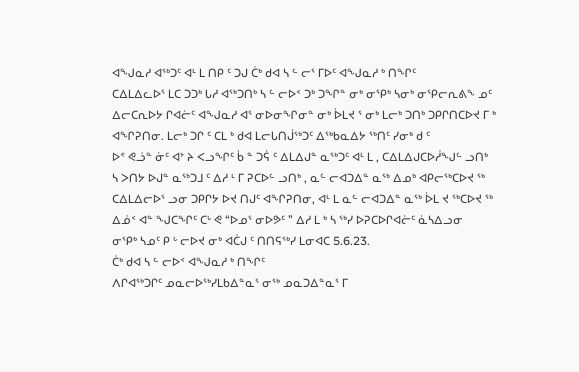ᐊᖑᓇᓱ ᐊᖅᑐᑦ ᐊᒻ ᒪ ᑎᑭ ᑦ ᑐᒍ ᑖᒃ ᑯᐊ ᓴ ᓪ ᓕᕐ ᒥᐅᑦ ᐊᖑᓇᓱ ᒃ ᑎᖏᑦ
ᑕᐃᒪᐃᓚᐅᕐ ᒪᑕ ᑐᑐᒃ ᒐᓱ ᐊᖅᑐᑎᒃ ᓴ ᓪ ᓕᐅᑉ ᑐᒃ ᑐᖏᓐ ᓂᒃ ᓂᕿᒃ ᓴᓂᒃ ᓂᕿᓕᕆᕕᖕ ᓄᑦ
ᐃᓕᑕᕆᐅᔭ ᒋᐊᓖᑦ ᐊᖑᓇᓱ ᐊᕐ ᓂᐅᓂᖏᓂᓐ ᓂᒃ ᐆᒪᔪ ᕐ ᓂᒃ ᒪᓕᒃ ᑐᑎᒃ ᑐᑭᒋᑎᑕᐅᔪ ᒥ ᒃ
ᐊᖏᕈᑎᓂ. ᒪᓕᒃ ᑐᒋ ᑦ ᑕᒪ ᒃ ᑯᐊ ᒪᓕᒐᑎᒎᖅᑐᑦ ᐃᖅᑲᓇᐃᔭ ᖅᑎᑦ ᓯᓂᒃ ᑯ ᑦ
ᐅᕝ ᕙᓘᓐ ᓃᑦ ᐊᔾ ᔨ ᐸᓗᖏᑦ ᑳ ᓐ ᑐᕌ ᑦ ᐃᒪᐃᒍᓐ ᓇᖅᑐᑦ ᐊᒻ ᒪ , ᑕᐃᒪᐃᒍᑕᐅᓲᖑᓪ ᓗᑎᒃ
ᓴ ᐳᑎᔭ ᐅᒍᓐ ᓇᖅᑐᒧ ᑦ ᐃᓱ ᒻ ᒥ ᕈᑕᐅᓪ ᓗᑎᒃ , ᓇᓪ ᓕᐊᑐᐃᓐ ᓇᖅ ᐃᓄᒃ ᐊᑭᓕᖅᑕᐅᔪ ᖅ
ᑕᐃᒪᐃᓕᐅᕐ ᓗᓂ ᑐᑭᒋᔭ ᐅᔪ ᑎᒍᑦ ᐊᖏᕈᑎᓂ, ᐊᒻ ᒪ ᓇᓪ ᓕᐊᑐᐃᓐ ᓇᖅ ᐆᒪ ᔪ ᖅᑕᐅᔪ ᖅ
ᐃᓅᑉ ᐊᓐ ᖑᑕᖏᑦ ᑕᒡ ᕙ “ᐅᓄᕐ ᓂᐅᕗᑦ ” ᐃᓱ ᒪ ᒃ ᓴ ᖅᓯ ᐅᕈᑕᐅᒋᐊᓖᑦ ᓈᓴᐃᓗᓂ
ᓂᕿᒃ ᓴᓄᑦ ᑭ ᒡ ᓕᐅᔪ ᓂᒃ ᐊᑖᒍ ᑦ ᑎᑎᕋᖅᓯ ᒪᓂᐊᑕ 5.6.23.
ᑖᒃ ᑯᐊ ᓴ ᓪ ᓕᐅᑉ ᐊᖑᓇᓱ ᒃ ᑎᖏᑦ
ᐱᒋᐊᖅᑐᒋᑦ ᓄᓇᓕᐅᖅᓯᒪᑲᐃᓐᓇᕐ ᓂᖅ ᓄᓇᑐᐃᓐᓇᕐ ᒥ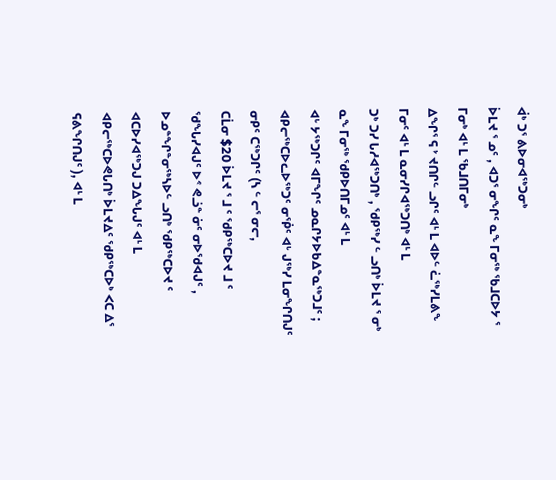ᐋᒃ ᑐᕐ ᕕᐅᓂᐊᖅᑐᓂᒃ
ᐆᒪᔪ ᕐ ᓄᑦ , ᐊᑐᕐ ᓂᖏᑦ ᓇᖕ ᒥᓂᖅ ᖃᒧᑕᐅᔭ ᕐ ᒥᓂᒃ ᐊᒻ ᒪ ᖃᒧᑎᒥᓂᒃ
ᐃᖏᕐ ᕋ ᔾ ᔪᑎᒋᓪ ᓗᒋᑦ ᐊᒻ ᒪ ᐊᐅᓪ ᓛᖅᓯᒪᕕᖕ ᒥᓂᑦ ᐊᒻ ᒪ ᓇᓂᓯᒋᐊᖅᑐᑎᒃ ᐊᒻ ᒪ
ᑐᒃ ᑐᓯ ᒐᓱᐊᖅᑐᑎᒃ , ᖁᑭᖅᓯ ᓪ ᓗᑎᒃ ᐆᒪᔪ ᕐ ᓂᒃ ᓇᖕ ᒥᓂᖅ ᖁᑭᐅᑎᒥᓄᑦ ᐊᒻ ᒪ
ᐊᒡ ᔭᖅᑐᒋᑦ ᐊᒥᖏᑦ ᓄᓇᒋᔭᐅᑲᐃᓐᓇᖅᑐᒧᑦ ;
ᐊᑭᓕᖅᑕᐅᓚᐅᖅᑐᑦ ᓂᖀᑦ ᐊᒡ ᒍᖅᓯ ᒪᓂᖏᑎᒍᑦ ᓂᑭᑦ ᑕᖅᑐᒋᑦ (ᓴ ᓪ ᓕᕐ ᓂᓕ,
ᑕᒫᓂ $20 ᐆᒪᔪ ᕐ ᒧ ᑦ ᖁᑭᖅᑕᐅᔪ ᒧ ᑦ ᖁᖓᓯᐊᒍᑦ ᐅᕝ ᕙᓘᓐ ᓃᑦ ᓂᐅᖁᐊᒍᑦ ,
ᐅᓄᓐᖏᓐᓂᖅᓴᐅᓪ ᓗᑎᒃ ᖁᑭᖅᑕᐅᔪ ᑦ ᐊᑕᐅᓯᐊᖅᑐᒍ ᑐᐃᖓᒍᑦ ᐊᒻ ᒪ
ᐊᑭᓕᖅᑕᐅᕙᒐᑎᒃ ᐆᒪᔪᐃᑦ ᖁᑭᖅᑕᐅᒃ ᐸᑕ ᐃᕐ ᕋᕕᖏᑎᒍᑦ ), ᐊᒻ ᒪ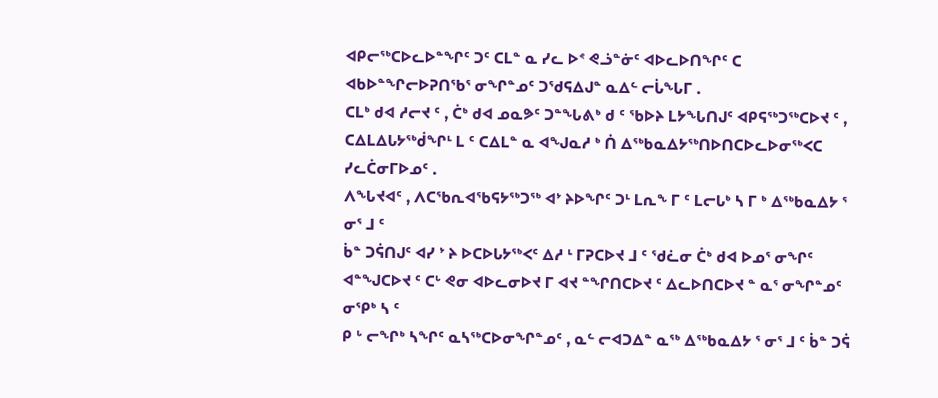ᐊᑭᓕᖅᑕᐅᓚᐅᓐᖏᑦ ᑐᑦ ᑕᒪᓐ ᓇ ᓯᓚ ᐅᕝ ᕙᓘᓐᓃᑦ ᐊᐅᓚᐅᑎᖏᑦ ᑕ
ᐊᑲᐅᓐᖏᓕᐅᕈᑎᖃᕐ ᓂᖏᓐᓄᑦ ᑐᖁᕋᐃᒍᓐ ᓇᐃᓪ ᓕᒑᖓᒥ .
ᑕᒪᒃ ᑯᐊ ᓱᓕᔪ ᑦ , ᑖᒃ ᑯᐊ ᓄᓇᕗᑦ ᑐᓐᖓᕕᒃ ᑯ ᑦ ᖃᐅᔨ ᒪᔭᖓᑎᒍᑦ ᐊᑭᕋᖅᑐᖅᑕᐅᔪ ᑦ ,
ᑕᐃᒪᐃᒐᔭᖅᑰᖏᒻ ᒪ ᑦ ᑕᐃᒪᓐ ᓇ ᐊᖑᓇᓱ ᒃ ᑏ ᐃᖅᑲᓇᐃᔭᖅᑎᐅᑎᑕᐅᓚᐅᓂᖅᐸᑕ
ᓯᓚᑖᓂᒥᐅᓄᑦ .
ᐱᖓᔪᐊᑦ , ᐱᑕᖃᕆᐊᖃᕋᔭᖅᑐᖅ ᐊᔾ ᔨᐅᖏᑦ ᑐᒻ ᒪᕆᖕ ᒥ ᑦ ᒪᓕᒐᒃ ᓴ ᒥ ᒃ ᐃᖅᑲᓇᐃᔭ ᕐ ᓂᕐ ᒧ ᑦ
ᑳᓐ ᑐᕌᑎᒍᑦ ᐊᓯ ᔾ ᔨ ᐅᑕᐅᒐᔭᖅᐸᑦ ᐃᓱ ᒻ ᒥᕈᑕᐅᔪ ᒧ ᑦ ᖁᓛᓂ ᑖᒃ ᑯᐊ ᐅᓄᕐ ᓂᖏᑦ
ᐊᓐᖑᑕᐅᔪ ᑦ ᑕᒡ ᕙᓂ ᐊᐅᓚᓂᐅᔪ ᒥ ᐊᔪ ᓐᖏᑎᑕᐅᔪ ᑦ ᐃᓚᐅᑎᑕᐅᔪ ᓐ ᓇᕐ ᓂᖏᓐᓄᑦ ᓂᕿᒃ ᓴ ᑦ
ᑭ ᒡ ᓕᖏᒃ ᓴᖏᑦ ᓇᓴᖅᑕᐅᓂᖏᓐᓄᑦ , ᓇᓪ ᓕᐊᑐᐃᓐ ᓇᖅ ᐃᖅᑲᓇᐃᔭ ᕐ ᓂᕐ ᒧ ᑦ ᑳᓐ ᑐᕌ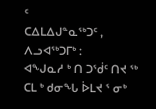ᑦ
ᑕᐃᒪᐃᒍᓐᓇᖅᑐᑦ , ᐱᓗᐊᖅᑐᒥᒃ :
ᐊᖑᓇᓱ ᒃ ᑎ ᑐᖂᑦ ᑎᔪ ᖅ ᑕᒪ ᒃ ᑯᓂᖓ ᐆᒪᔪ ᕐ ᓂᒃ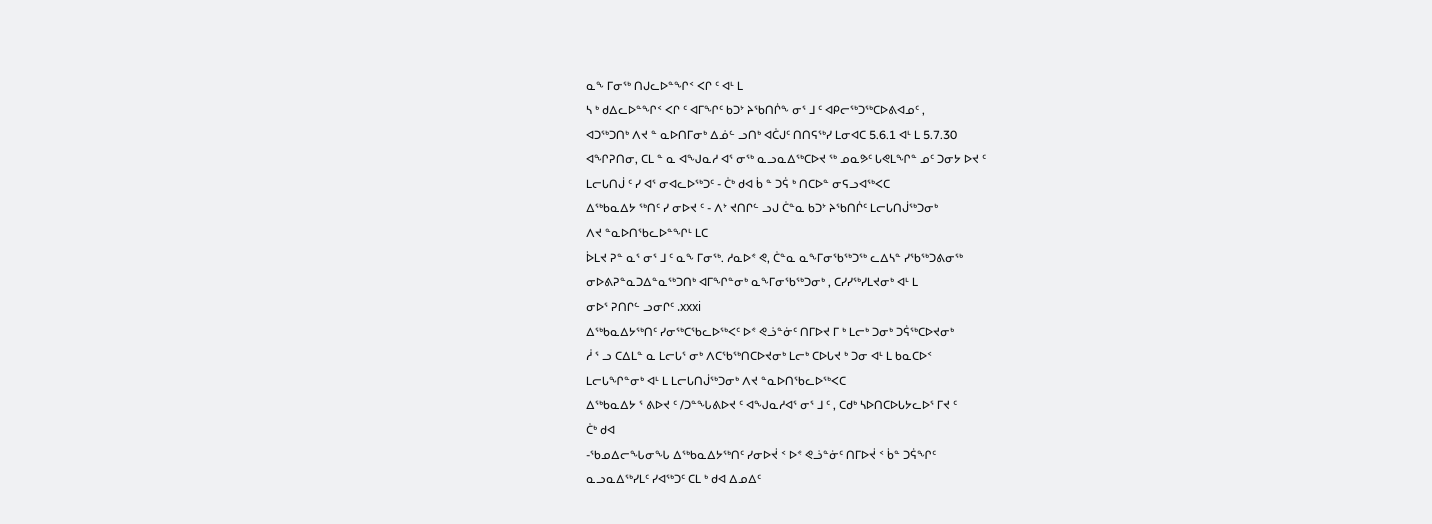ᓇᖕ ᒥᓂᖅ ᑎᒍᓚᐅᓐᖏᑉ ᐸᒋ ᑦ ᐊᒻ ᒪ
ᓴ ᒃ ᑯᐃᓚᐅᓐᖏᑉ ᐸᒋ ᑦ ᐊᒥᖏᑦ ᑲᑐᔾ ᔨᖃᑎᒌᖕ ᓂᕐ ᒧ ᑦ ᐊᑭᓕᖅᑐᖅᑕᐅᕕᐊᓄᑦ ,
ᐊᑐᖅᑐᑎᒃ ᐱᔪ ᓐ ᓇᐅᑎᒥᓂᒃ ᐃᓅᓪ ᓗᑎᒃ ᐊᑖᒍᑦ ᑎᑎᕋᖅᓯ ᒪᓂᐊᑕ 5.6.1 ᐊᒻ ᒪ 5.7.30
ᐊᖏᕈᑎᓂ, ᑕᒪ ᓐ ᓇ ᐊᖑᓇᓱ ᐊᕐ ᓂᖅ ᓇᓗᓇᐃᖅᑕᐅᔪ ᖅ ᓄᓇᕗᑦ ᒐᕙᒪᖏᓐ ᓄᑦ ᑐᓂᔭ ᐅᔪ ᑦ
ᒪᓕᒐᑎᒎ ᑦ ᓯ ᐊᕐ ᓂᐊᓚᐅᖅᑐᑦ - ᑖᒃ ᑯᐊ ᑳ ᓐ ᑐᕌ ᒃ ᑎᑕᐅᓐ ᓂᕋᓗᐊᖅᐸᑕ
ᐃᖅᑲᓇᐃᔭ ᖅᑎᑦ ᓯ ᓂᐅᔪ ᑦ - ᐱᔾ ᔪᑎᒋᓪ ᓗᒍ ᑖᓐᓇ ᑲᑐᔾ ᔨᖃᑎᒌᑦ ᒪᓕᒐᑎᒎᖅᑐᓂᒃ
ᐱᔪ ᓐᓇᐅᑎᖃᓚᐅᓐᖏᒻ ᒪᑕ
ᐆᒪᔪ ᕈᓐ ᓇᕐ ᓂᕐ ᒧ ᑦ ᓇᖕ ᒥᓂᖅ. ᓱᓇᐅᕝ ᕙ, ᑖᓐᓇ ᓇᖕᒥᓂᖃᖅᑐᖅ ᓚᐃᓴᓐ ᓯᖃᖅᑐᕕᓂᖅ
ᓂᐅᕕᕈᓐᓇᑐᐃᓐᓇᖅᑐᑎᒃ ᐊᒥᖏᓐᓂᒃ ᓇᖕᒥᓂᖃᖅᑐᓂᒃ , ᑕᓯᓯᖅᓯᒪᔪᓂᒃ ᐊᒻ ᒪ
ᓂᐅᕐ ᕈᑎᒋᓪ ᓗᓂᒋᑦ .xxxi
ᐃᖅᑲᓇᐃᔭᖅᑎᑦ ᓯᓂᖅᑕᖃᓚᐅᖅᐸᑦ ᐅᕝ ᕙᓘᓐᓃᑦ ᑎᒥᐅᔪ ᒥ ᒃ ᒪᓕᒃ ᑐᓂᒃ ᑐᕌᖅᑕᐅᔪᓂᒃ
ᓲ ᕐ ᓗ ᑕᐃᒪᓐ ᓇ ᒪᓕᒐᕐ ᓂᒃ ᐱᑕᖃᖅᑎᑕᐅᔪᓂᒃ ᒪᓕᒃ ᑕᐅᒐᔪ ᒃ ᑐᓂ ᐊᒻ ᒪ ᑲᓇᑕᐅᑉ
ᒪᓕᒐᖏᓐᓂᒃ ᐊᒻ ᒪ ᒪᓕᒐᑎᒎᖅᑐᓂᒃ ᐱᔪ ᓐᓇᐅᑎᖃᓚᐅᖅᐸᑕ
ᐃᖅᑲᓇᐃᔭ ᕐ ᕕᐅᔪ ᑦ /ᑐᓐᖓᕕᐅᔪ ᑦ ᐊᖑᓇᓱᐊᕐ ᓂᕐ ᒧ ᑦ , ᑕᑯᒃ ᓴᐅᑎᑕᐅᒐᔭᓚᐅᕐ ᒥᔪ ᑦ
ᑖᒃ ᑯᐊ
-ᖃᓄᐃᓕᖓᓂᖓ ᐃᖅᑲᓇᐃᔭᖅᑎᑦ ᓯᓂᐅᔫ ᑉ ᐅᕝ ᕙᓘᓐᓃᑦ ᑎᒥᐅᔫ ᑉ ᑳᓐ ᑐᕌᖏᑦ
ᓇᓗᓇᐃᖅᓯᒪᑦ ᓯᐊᖅᑐᑦ ᑕᒪ ᒃ ᑯᐊ ᐃᓄᐃᑦ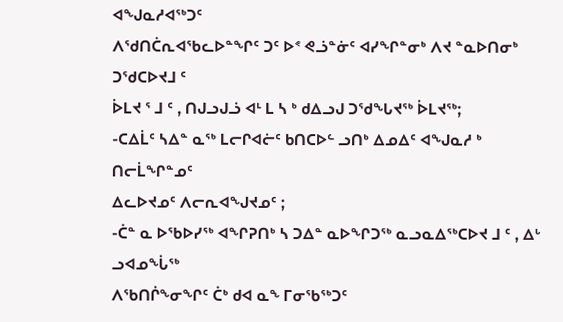ᐊᖑᓇᓱᐊᖅᑐᑦ
ᐱᖁᑎᑖᕆᐊᖃᓚᐅᓐᖏᑦ ᑐᑦ ᐅᕝ ᕙᓘᓐᓃᑦ ᐊᓯᖏᓐᓂᒃ ᐱᔪ ᓐᓇᐅᑎᓂᒃ ᑐᖁᑕᐅᔪᒧ ᑦ
ᐆᒪᔪ ᕐ ᒧ ᑦ , ᑎᒍᓗᒍᓘ ᐊᒻ ᒪ ᓴ ᒃ ᑯᐃᓗᒍ ᑐᖁᖓᔪᖅ ᐆᒪᔪᖅ;
-ᑕᐃᒫᑦ ᓴᐃᓐ ᓇᖅ ᒪᓕᒋᐊᓖᑦ ᑲᑎᑕᐅᓪ ᓗᑎᒃ ᐃᓄᐃᑦ ᐊᖑᓇᓱ ᒃ ᑎᓕᒫᖏᓐᓄᑦ
ᐃᓚᐅᔪᓄᑦ ᐱᓕᕆᐊᖑᔪᓄᑦ ;
-ᑖᓐ ᓇ ᐅᖃᐅᓯᖅ ᐊᖏᕈᑎᒃ ᓴ ᑐᐃᓐ ᓇᐅᖏᑐᖅ ᓇᓗᓇᐃᖅᑕᐅᔪ ᒧ ᑦ , ᐃᒡ ᓗᐊᓄᖔᖅ
ᐱᖃᑎᒌᖕᓂᖏᑦ ᑖᒃ ᑯᐊ ᓇᖕ ᒥᓂᖃᖅᑐᑦ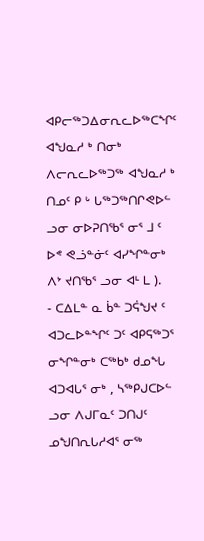ᐊᑭᓕᖅᑐᐃᓂᕆᓚᐅᖅᑕᖏᑦ ᐊᖑᓇᓱ ᒃ ᑎᓂᒃ
ᐱᓕᕆᓚᐅᖅᑐᖅ ᐊᖑᓇᓱ ᒃ ᑎᓄᑦ ᑭ ᒡ ᒐᖅᑐᖅᑎᒋᕙᐅᓪ ᓗᓂ ᓂᐅᕈᑎᖃᕐ ᓂᕐ ᒧ ᑦ
ᐅᕝ ᕙᓘᓐᓃᑦ ᐊᓯᖏᓐᓂᒃ ᐱᔾ ᔪᑎᖃᕐ ᓗᓂ ᐊᒻ ᒪ ).
- ᑕᐃᒪᓐ ᓇ ᑳᓐ ᑐᕌᖑᔪ ᑦ ᐊᑐᓚᐅᓐᖏᑦ ᑐᑦ ᐊᑭᕋᖅᑐᕐ ᓂᖏᓐᓂᒃ ᑕᖅᑲᒃ ᑯᓄᖓ
ᐊᑐᐊᒐᕐ ᓂᒃ , ᓴᖅᑭᒍᑕᐅᓪ ᓗᓂ ᐱᒍᒥᓇᑦ ᑐᑎᒍᑦ ᓄᖑᑎᕆᒐᓱᐊᕐ ᓂᖅ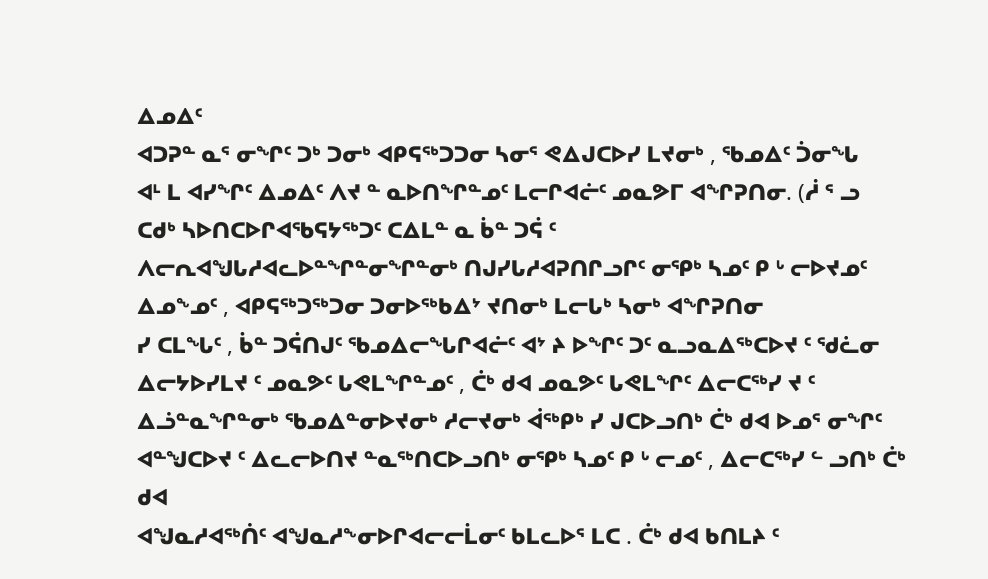ᐃᓄᐃᑦ
ᐊᑐᕈᓐ ᓇᕐ ᓂᖏᑦ ᑐᒃ ᑐᓂᒃ ᐊᑭᕋᖅᑐᑐᓂ ᓴᓂᕐ ᕙᐃᒍᑕᐅᓯ ᒪᔪᓂᒃ , ᖃᓄᐃᑦ ᑑᓂᖓ
ᐊᒻ ᒪ ᐊᓯᖏᑦ ᐃᓄᐃᑦ ᐱᔪ ᓐ ᓇᐅᑎᖏᓐᓄᑦ ᒪᓕᒋᐊᓖᑦ ᓄᓇᕗᒥ ᐊᖏᕈᑎᓂ. (ᓲ ᕐ ᓗ
ᑕᑯᒃ ᓴᐅᑎᑕᐅᒋᐊᖃᕋᔭᖅᑐᑦ ᑕᐃᒪᓐ ᓇ ᑳᓐ ᑐᕌ ᑦ
ᐱᓕᕆᐊᖑᒐᓱᐊᓚᐅᓐᖏᓐᓂᖏᓐᓂᒃ ᑎᒍᓯᒐᓱᐊᕈᑎᒋᓗᒋᑦ ᓂᕿᒃ ᓴᓄᑦ ᑭ ᒡ ᓕᐅᔪᓄᑦ
ᐃᓄᖕᓄᑦ , ᐊᑭᕋᖅᑐᖅᑐᓂ ᑐᓂᐅᖅᑲᐃᔾ ᔪᑎᓂᒃ ᒪᓕᒐᒃ ᓴᓂᒃ ᐊᖏᕈᑎᓂ
ᓯ ᑕᒪᖓᑦ , ᑳᓐ ᑐᕌᑎᒍᑦ ᖃᓄᐃᓕᖓᒋᐊᓖᑦ ᐊᔾ ᔨ ᐅᖏᑦ ᑐᑦ ᓇᓗᓇᐃᖅᑕᐅᔪ ᑦ ᖁᓛᓂ
ᐃᓕᔭᐅᓯᒪᔪ ᑦ ᓄᓇᕗᑦ ᒐᕙᒪᖏᓐᓄᑦ , ᑖᒃ ᑯᐊ ᓄᓇᕗᑦ ᒐᕙᒪᖏᑦ ᐃᓕᑕᖅᓯ ᔪ ᑦ
ᐃᓘᓐᓇᖏᓐᓂᒃ ᖃᓄᐃᓐᓂᐅᔪᓂᒃ ᓱᓕᔪᓂᒃ ᐋᖅᑭᒃ ᓯ ᒍᑕᐅᓗᑎᒃ ᑖᒃ ᑯᐊ ᐅᓄᕐ ᓂᖏᑦ
ᐊᓐᖑᑕᐅᔪ ᑦ ᐃᓚᓕᐅᑎᔪ ᓐᓇᖅᑎᑕᐅᓗᑎᒃ ᓂᕿᒃ ᓴᓄᑦ ᑭ ᒡ ᓕᓄᑦ , ᐃᓕᑕᖅᓯ ᓪ ᓗᑎᒃ ᑖᒃ ᑯᐊ
ᐊᖑᓇᓱᐊᖅᑏᑦ ᐊᖑᓇᓱᖕᓂᐅᒋᐊᓕᓕᒫᓂᑦ ᑲᒪᓚᐅᕐ ᒪᑕ . ᑖᒃ ᑯᐊ ᑲᑎᒪᔨ ᑦ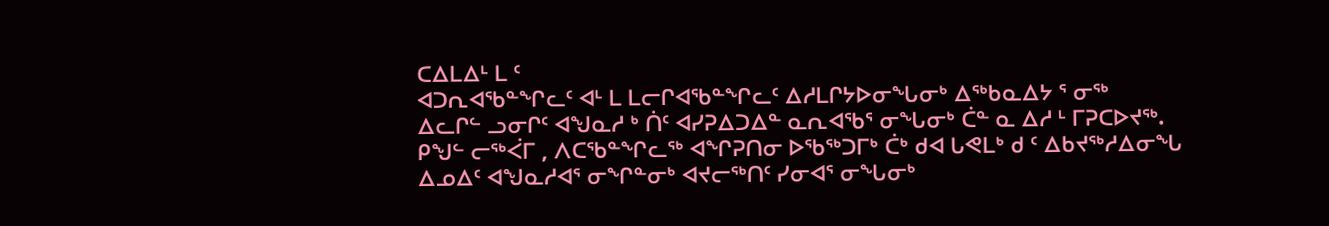ᑕᐃᒪᐃᒻ ᒪ ᑦ
ᐊᑐᕆᐊᖃᓐᖏᓚᑦ ᐊᒻ ᒪ ᒪᓕᒋᐊᖃᓐᖏᓚᑦ ᐃᓱᒪᒋᔭᐅᓂᖓᓂᒃ ᐃᖅᑲᓇᐃᔭ ᕐ ᓂᖅ
ᐃᓚᒋᓪ ᓗᓂᒋᑦ ᐊᖑᓇᓱ ᒃ ᑏᑦ ᐊᓯᕈᐃᑐᐃᓐ ᓇᕆᐊᖃᕐ ᓂᖓᓂᒃ ᑖᓐ ᓇ ᐃᓱ ᒻ ᒥᕈᑕᐅᔪᖅ.
ᑭᖑᓪ ᓕᖅᐹᒥ , ᐱᑕᖃᓐᖏᓚᖅ ᐊᖏᕈᑎᓂ ᐅᖃᖅᑐᒥᒃ ᑖᒃ ᑯᐊ ᒐᕙᒪᒃ ᑯ ᑦ ᐃᑲᔪᖅᓱᐃᓂᖓ
ᐃᓄᐃᑦ ᐊᖑᓇᓱᐊᕐ ᓂᖏᓐᓂᒃ ᐊᔪᓕᖅᑎᑦ ᓯᓂᐊᕐ ᓂᖓᓂᒃ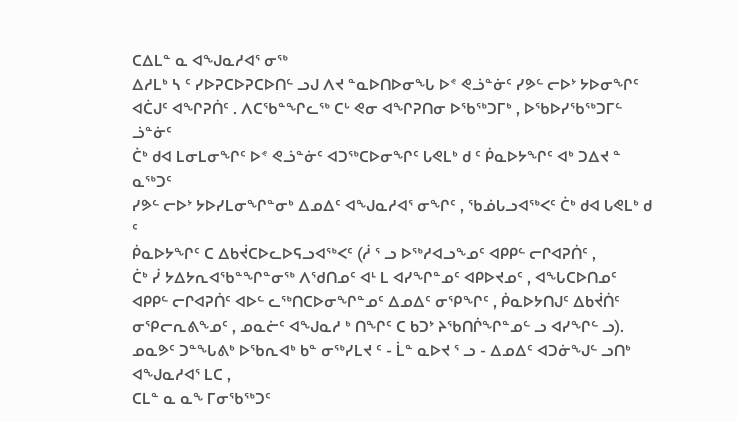ᑕᐃᒪᓐ ᓇ ᐊᖑᓇᓱᐊᕐ ᓂᖅ
ᐃᓱᒪᒃ ᓴ ᑦ ᓯᐅᕈᑕᐅᕈᑕᐅᑎᓪ ᓗᒍ ᐱᔪ ᓐᓇᐅᑎᐅᓂᖓ ᐅᕝ ᕙᓘᓐᓃᑦ ᓯᕗᓪ ᓕᐅᔾ ᔭᐅᓂᖏᑦ
ᐊᑖᒍᑦ ᐊᖏᕈᑏᑦ . ᐱᑕᖃᓐᖏᓚᖅ ᑕᒡ ᕙᓂ ᐊᖏᕈᑎᓂ ᐅᖃᖅᑐᒥᒃ , ᐅᖃᐅᓯᖃᖅᑐᒥᓪ ᓘᓐᓃᑦ
ᑖᒃ ᑯᐊ ᒪᓂᒪᓂᖏᑦ ᐅᕝ ᕙᓘᓐᓃᑦ ᐊᑐᖅᑕᐅᓂᖏᑦ ᒐᕙᒪᒃ ᑯ ᑦ ᑮᓇᐅᔭᖏᑦ ᐊᒃ ᑐᐃᔪ ᓐ ᓇᖅᑐᑦ
ᓯᕗᓪ ᓕᐅᔾ ᔭᐅᓯᒪᓂᖏᓐᓂᒃ ᐃᓄᐃᑦ ᐊᖑᓇᓱᐊᕐ ᓂᖏᑦ , ᖃᓅᒐᓗᐊᖅᐸᑦ ᑖᒃ ᑯᐊ ᒐᕙᒪᒃ ᑯ ᑦ
ᑮᓇᐅᔭᖏᑦ ᑕ ᐃᑲᔫᑕᐅᓚᐅᕋᓗᐊᖅᐸᑦ (ᓲ ᕐ ᓗ ᐅᖅᓱᐊᓗᖕᓄᑦ ᐊᑭᑭᓪ ᓕᒋᐊᕈᑏᑦ ,
ᑖᒃ ᓰ ᔭᐃᔭᕆᐊᖃᓐᖏᓐᓂᖅ ᐱᖁᑎᓄᑦ ᐊᒻ ᒪ ᐊᓯᖏᓐᓄᑦ ᐊᑭᐅᔪᓄᑦ , ᐊᖓᑕᐅᑎᓄᑦ
ᐊᑭᑭᓪ ᓕᒋᐊᕈᑏᑦ ᐊᐅᓪ ᓚᖅᑎᑕᐅᓂᖏᓐᓄᑦ ᐃᓄᐃᑦ ᓂᕿᖏᑦ , ᑮᓇᐅᔭᑎᒍᑦ ᐃᑲᔫᑏᑦ
ᓂᕿᓕᕆᕕᖕᓄᑦ , ᓄᓇᓖᑦ ᐊᖑᓇᓱ ᒃ ᑎᖏᑦ ᑕ ᑲᑐᔾ ᔨᖃᑎᒌᖏᓐᓄᓪ ᓗ ᐊᓯᖏᓪ ᓗ).
ᓄᓇᕗᑦ ᑐᓐᖓᕕᒃ ᐅᖃᕆᐊᒃ ᑲᓐ ᓂᖅᓯᒪᔪ ᑦ - ᒫᓐ ᓇᐅᔪ ᕐ ᓗ - ᐃᓄᐃᑦ ᐊᑐᓃᖑᓪ ᓗᑎᒃ ᐊᖑᓇᓱᐊᕐ ᒪᑕ ,
ᑕᒪᓐ ᓇ ᓇᖕ ᒥᓂᖃᖅᑐᑦ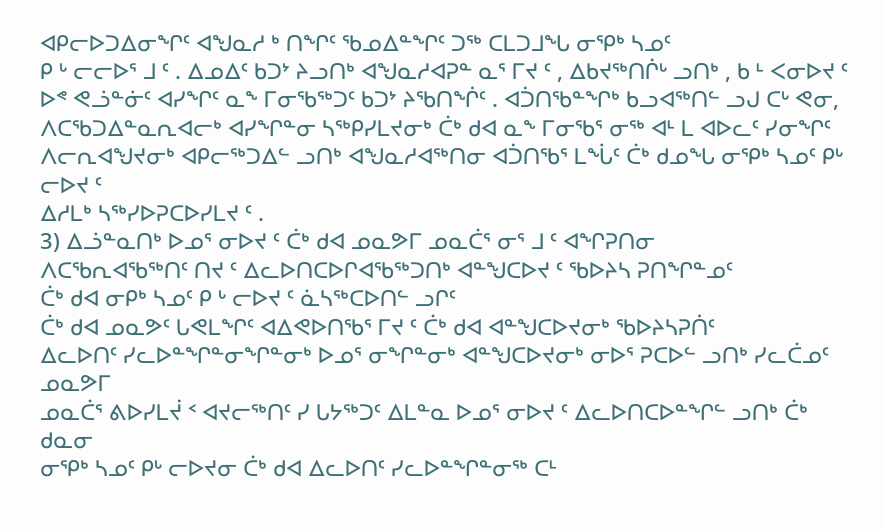ᐊᑭᓕᐅᑐᐃᓂᖏᑦ ᐊᖑᓇᓱ ᒃ ᑎᖏᑦ ᖃᓄᐃᓐᖏᑦ ᑐᖅ ᑕᒪᑐᒧᖓ ᓂᕿᒃ ᓴᓄᑦ
ᑭ ᒡ ᓕᓕᐅᕐ ᒧ ᑦ . ᐃᓄᐃᑦ ᑲᑐᔾ ᔨᓗᑎᒃ ᐊᖑᓇᓱᐊᕈᓐ ᓇᕐ ᒥᔪ ᑦ , ᐃᑲᔪᖅᑎᒌᒡ ᓗᑎᒃ , ᑲ ᒻ ᐸᓂᐅᔪ ᑦ
ᐅᕝ ᕙᓘᓐᓃᑦ ᐊᓯᖏᑦ ᓇᖕ ᒥᓂᖃᖅᑐᑦ ᑲᑐᔾ ᔨᖃᑎᖐᑦ . ᐊᑑᑎᖃᓐᖏᒃ ᑲᓗᐊᖅᑎᓪ ᓗᒍ ᑕᒡ ᕙᓂ,
ᐱᑕᖃᑐᐃᓐᓇᕆᐊᓕᒃ ᐊᓯᖏᓐᓂ ᓴᖅᑭᓯᒪᔪᓂᒃ ᑖᒃ ᑯᐊ ᓇᖕ ᒥᓂᖃᕐ ᓂᖅ ᐊᒻ ᒪ ᐊᐅᓚᑦ ᓯᓂᖏᑦ
ᐱᓕᕆᐊᖑᔪᓂᒃ ᐊᑭᓕᖅᑐᐃᓪ ᓗᑎᒃ ᐊᖑᓇᓱᐊᖅᑎᓂ ᐊᑑᑎᖃᕐ ᒪᖔᑦ ᑖᒃ ᑯᓄᖓ ᓂᕿᒃ ᓴᓄᑦ ᑭᒡ ᓕᐅᔪ ᑦ
ᐃᓱᒪᒃ ᓴᖅᓯᐅᕈᑕᐅᓯᒪᔪ ᑦ .
3) ᐃᓘᓐᓇᑎᒃ ᐅᓄᕐ ᓂᐅᔪ ᑦ ᑖᒃ ᑯᐊ ᓄᓇᕗᒥ ᓄᓇᑖᕐ ᓂᕐ ᒧ ᑦ ᐊᖏᕈᑎᓂ
ᐱᑕᖃᕆᐊᖃᖅᑎᑦ ᑎᔪ ᑦ ᐃᓚᐅᑎᑕᐅᒋᐊᖃᖅᑐᑎᒃ ᐊᓐᖑᑕᐅᔪ ᑦ ᖃᐅᔨᓴ ᕈᑎᖏᓐᓄᑦ
ᑖᒃ ᑯᐊ ᓂᑭᒃ ᓴᓄᑦ ᑭ ᒡ ᓕᐅᔪ ᑦ ᓈᓴᖅᑕᐅᑎᓪ ᓗᒋᑦ
ᑖᒃ ᑯᐊ ᓄᓇᕗᑦ ᒐᕙᒪᖏᑦ ᐊᐃᕙᐅᑎᖃᕐ ᒥᔪ ᑦ ᑖᒃ ᑯᐊ ᐊᓐᖑᑕᐅᔪᓂᒃ ᖃᐅᔨᓴᕈᑏᑦ
ᐃᓚᐅᑎᑦ ᓯᓚᐅᓐᖏᓐᓂᖏᓐᓂᒃ ᐅᓄᕐ ᓂᖏᓐᓂᒃ ᐊᓐᖑᑕᐅᔪᓂᒃ ᓂᐅᕐ ᕈᑕᐅᓪ ᓗᑎᒃ ᓯᓚᑖᓄᑦ ᓄᓇᕗᒥ
ᓄᓇᑖᕐ ᕕᐅᓯᒪᔫ ᑉ ᐊᔪᓕᖅᑎᑦ ᓯ ᒐᔭᖅᑐᑦ ᐃᒪᓐᓇ ᐅᓄᕐ ᓂᐅᔪ ᑦ ᐃᓚᐅᑎᑕᐅᓐᖏᓪ ᓗᑎᒃ ᑖᒃ ᑯᓇᓂ
ᓂᕿᒃ ᓴᓄᑦ ᑭᒡ ᓕᐅᔪᓂ ᑖᒃ ᑯᐊ ᐃᓚᐅᑎᑦ ᓯᓚᐅᓐᖏᓐᓂᖅ ᑕᒻ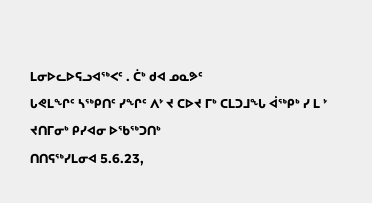ᒪᓂᐅᓚᐅᕋᓗᐊᖅᐸᑦ . ᑖᒃ ᑯᐊ ᓄᓇᕗᑦ
ᒐᕙᒪᖏᑦ ᓴᖅᑭᑎᑦ ᓯᖏᑦ ᐱᔾ ᔪ ᑕᐅᔪ ᒥᒃ ᑕᒪᑐᒧᖓ ᐋᖅᑭᒃ ᓯ ᒪ ᔾ ᔪᑎᒥᓂᒃ ᑭᓯᐊᓂ ᐅᖃᖅᑐᑎᒃ
ᑎᑎᕋᖅᓯᒪᓂᐊ 5.6.23,